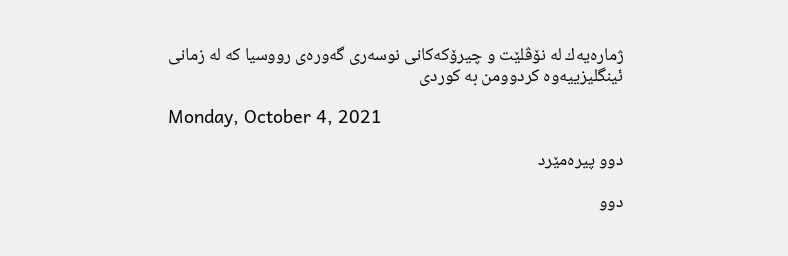ژمارەیەك لە نۆڤلێت و چیرۆکەکانی نوسەری گەورەی رووسیا کە لە زمانی ئینگلیزییەوە کردوومن بە کوردی

Monday, October 4, 2021

دوو پیرەمێرد

دوو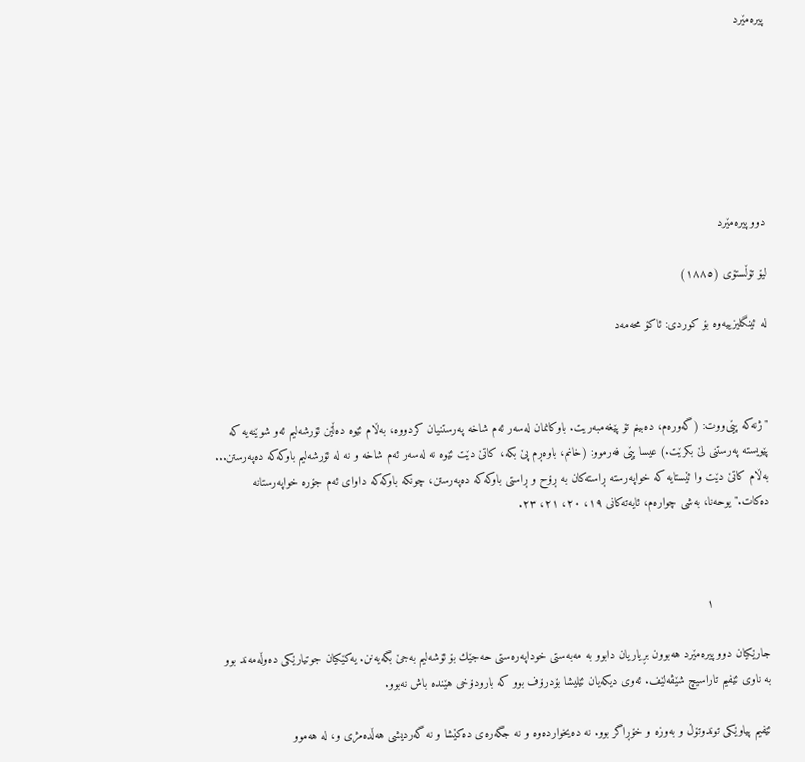پیرەمێرد







دوو پیرەمێرد

لیۆ تۆڵستۆی (١٨٨٥)

لە ئینگلیزییەوە بۆ کوردی: ئاکۆ محەمەد



"ژنه‌كه‌ پێی‌ووت: (گه‌وره‌م، ده‌بینم تۆ پێغه‌مبه‌ریت. باوكانمان له‌سه‌ر ئه‌م شاخه‌ په‌رستنیان كردووه‌، به‌ڵام ئێوه‌ ده‌ڵێن ئۆرشه‌لیم ئه‌و شوێنه‌یه‌ كه‌ پێویسته‌ په‌رستنی لێ بكرێت.) عیسا پێی فه‌رموو: (خانم، باوه‌ڕم پێ بكه‌، كاتێ دێت ئێوه‌ نه‌ له‌سه‌ر ئه‌م شاخه‌ و نه‌ له‌ ئۆرشه‌لیم باوكه‌كه ده‌په‌رستن... به‌ڵام كاتێ دێت وا ئێستایه‌ كه‌ خواپه‌رسته‌ ڕاسته‌كان به‌ ڕۆح و ڕاستی باوكه‌كه‌ ده‌په‌رستن، چونكه‌ باوكه‌كه‌ داوای ئه‌م جۆره‌ خواپه‌رستانه‌ ده‌كات." یوحەنا، بەشی چوارەم، ئایەتەکانی ١٩، ٢٠، ٢١، ٢٣.



                ١

جارێکیان دوو پیرەمێرد هەبوون بڕیاریان دابوو بە مەبەستی خوداپەرەستی حەجێك بۆ ئۆشەلیم بەجێ بگەیەنن. یەکێکیان جوتیارێکی دەوڵەمەند بوو بە ناوی ئێفیم تاراسیچ شێڤەلێف. ئەوی دیکەیان ئێلیشا بۆدرۆف بوو کە بارودۆخی هێندە باش نەبوو.

ئێفیم پیاوێکی توندوتۆڵ و بەوزە و خۆڕاگر بوو. نە دەیخواردەوە و نە جگەرەی دەکێشا و نە گەردیشی هەڵدەمژی و، لە هەموو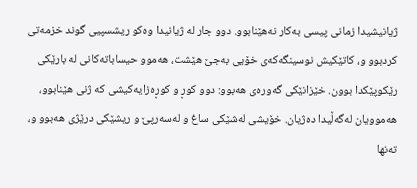ژیانیشیدا زمانی پیسی بەکار نەهێنابوو. دوو جار لە ژیانیدا وەکو ریشسپیی گوند خزمەتی کردبوو و، کاتێکیش نوسینگەکەی خۆیی بەجێ هێشت، هەموو حیساباتەکانی لە بارێکی رێکوپێكدا بوون. خێزانێکی گەورەی هەبوو: دوو کوڕ و کوڕەزایەکیشی کە ژنی هێنابوو، هەموویان لەگەڵیدا دەژیان. خۆیشی لەشێکی ساغ و لەسەرپێ و ریشێکی درێژی هەبوو و، تەنها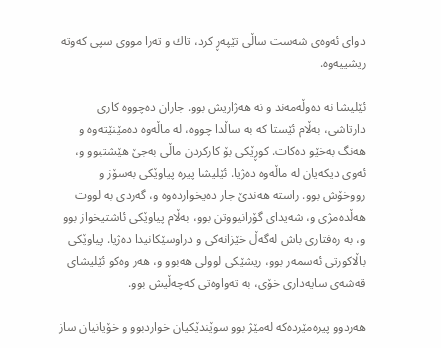دوای ئەوەی شەست ساڵی تێپەڕ کرد، تاك و تەرا مووی سپی کەوتە ریشییەوە.

ئێلیشا نە دەوڵەمەند و نە هەژاریش بوو. جاران دەچووە کاری دارتاشی، بەڵام ئێستا کە بە ساڵدا چووە، لە ماڵەوە دەمێنێتەوە و هەنگ بەخێو دەکات. کوڕێکی بۆ کارکردن ماڵی بەجێ هێشتبوو و، ئەوی دیکەیان لە ماڵەوە دەژیا. ئێلیشا پیرە پیاوێکی بەسۆز و رووخۆش بوو. راستە هەندێ جار دەیخواردەوە و، گەردی بە لووت هەڵدەمژی و، شەیدای گۆرانیووتن بوو، بەڵام پیاوێکی ئاشتیخواز بوو و، بە رەفتاری باش لەگەڵ خێزانەکی و دراوسێکانیدا دەژیا. پیاوێکی باڵاکورتی ئەسمەر بوو، ریشێکی لوولی هەبوو و، هەر وەکو ئێلیشای قەشەی سایەداری خۆی، بە تەواوەتی کەچەڵیش بوو.

هەردوو پیرەمێردەکە لەمێژ بوو سوێندێکیان خواردبوو و خۆیانیان ساز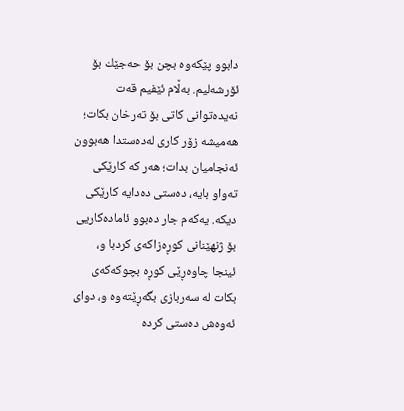دابوو پێکەوە بچن بۆ حەجێك بۆ ئۆرشەلیم. بەڵام ئێفیم قەت نەیدەتوانی کاتی بۆ تەرخان بکات؛ هەمیشە زۆر کاری لەدەستدا هەبوون ئەنجامیان بدات؛ هەر کە کارێکی تەواو بایە، دەستی دەدایە کارێکی دیکە. یەکەم جار دەبوو ئامادەکاریی بۆ ژنهێنانی کوڕەزاکەی کردبا و، ئینجا چاوەڕێی کوڕە بچوکەکەی بکات لە سەربازی بگەڕێتەوە و، دوای ئەوەش دەستی کردە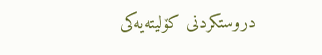دروستکردنی کۆلیتەیەکی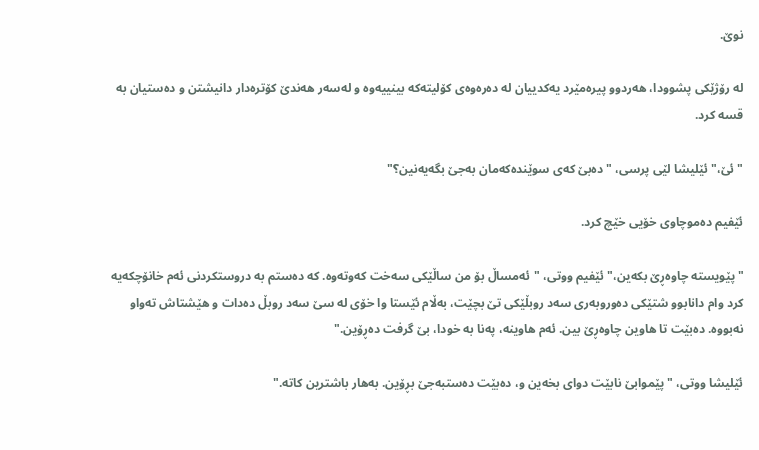نوێ.

لە رۆژێکی پشوودا، هەردوو پیرەمێرد یەکدییان لە دەرەوەی کۆلیتەکە بینییەوە و لەسەر هەندێ کۆترەدار دانیشتن و دەستیان بە قسە کرد.

"ئێ،" ئێلیشا لێی پرسی، "دەبێ کەی سوێندەکەمان بەجێ بگەیەنین؟"

ئێفیم دەموچاوی خۆیی خێچ کرد.

"پێویستە چاوەڕێ بکەین،" ئێفیم ووتی، "ئەمساڵ بۆ من ساڵێکی سەخت کەوتەوە. کە دەستم بە دروستکردنی ئەم خانۆچکەیە کرد وام دانابوو شتێکی دەوروبەری سەد روبڵێکی تێ بچێت، بەڵام ئێستا وا خۆی لە سێ سەد روبڵ دەدات و هێشتاش تەواو نەبووە. دەبێت تا هاوین چاوەڕێ بین. ئەم هاوینە، پەنا بە خودا، بێ گرفت دەڕۆین."

ئێلیشا ووتی، "پێموابێ نابێت دوای بخەین و، دەبێت دەستبەجێ بڕۆین. بەهار باشترین کاتە."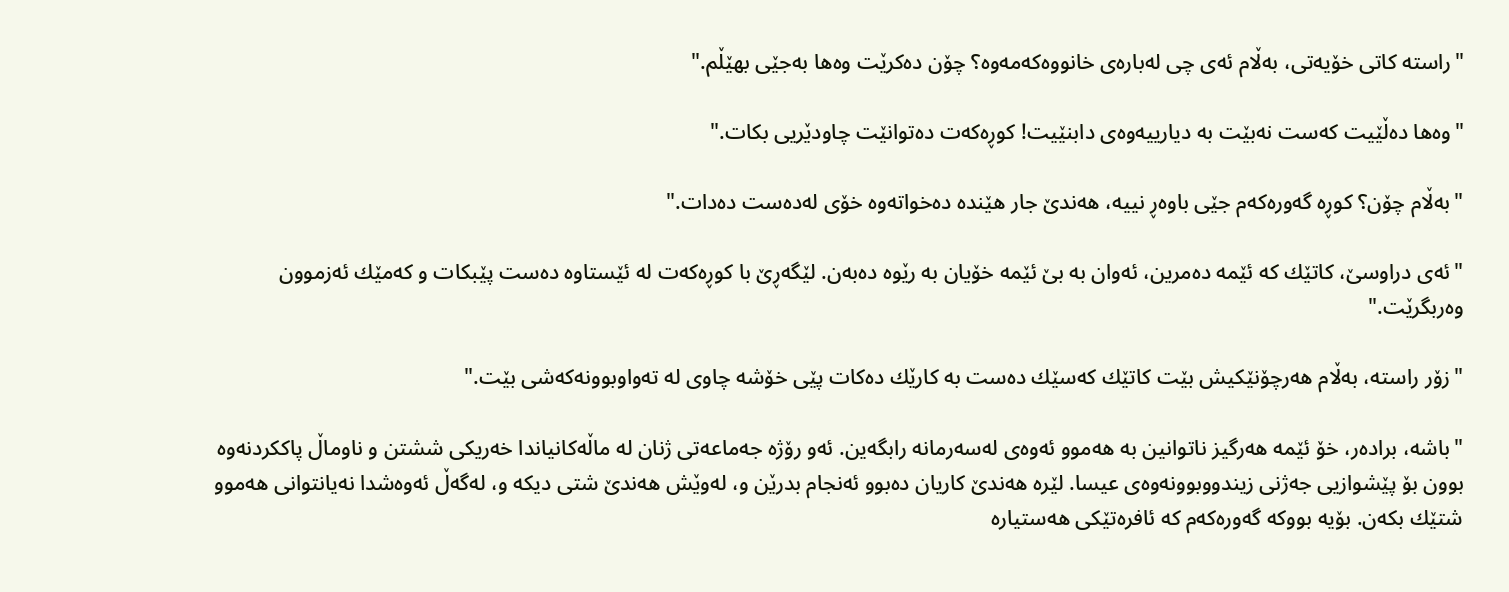"راستە کاتی خۆیەتی، بەڵام ئەی چی لەبارەی خانووەکەمەوە؟ چۆن دەکرێت وەها بەجێی بهێڵم."

"وەها دەڵێیت کەست نەبێت بە دیارییەوەی دابنێیت! کوڕەکەت دەتوانێت چاودێریی بکات."

"بەڵام چۆن؟ کوڕە گەورەکەم جێی باوەڕ نییە، هەندێ جار هێندە دەخواتەوە خۆی لەدەست دەدات."

"ئەی دراوسێ، کاتێك کە ئێمە دەمرین، ئەوان بە بێ ئێمە خۆیان بە رێوە دەبەن. لێگەڕێ با کوڕەکەت لە ئێستاوە دەست پێبکات و کەمێك ئەزموون وەربگرێت."

"زۆر راستە، بەڵام هەرچۆنێکیش بێت کاتێك کەسێك دەست بە کارێك دەکات پێی خۆشە چاوی لە تەواوبوونەکەشی بێت."

"باشە، برادەر، خۆ ئێمە هەرگیز ناتوانین بە هەموو ئەوەی لەسەرمانە رابگەین. ئەو رۆژە جەماعەتی ژنان لە ماڵەکانیاندا خەریکی ششتن و ناوماڵ پاککردنەوە بوون بۆ پێشوازیی جەژنی زیندووبوونەوەی عیسا. لێرە هەندێ کاریان دەبوو ئەنجام بدرێن و، لەوێش هەندێ شتی دیکە و، لەگەڵ ئەوەشدا نەیانتوانی هەموو شتێك بکەن. بۆیە بووکە گەورەکەم کە ئافرەتێکی هەستیارە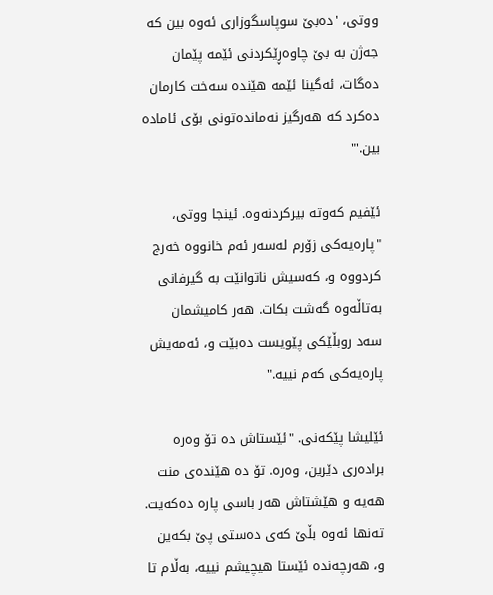ووتی، 'دەبێ سوپاسگوزاری ئەوە بین کە جەژن بە بێ چاوەڕێکردنی ئێمە پێمان دەگات، ئەگینا ئێمە هێندە سەخت کارمان دەکرد کە هەرگیز نەماندەتونی بۆی ئامادە بین.'"

ئێفیم کەوتە بیرکردنەوە. ئینجا ووتی، "پارەیەکی زۆرم لەسەر ئەم خانووە خەرج کردووە و، کەسیش ناتوانێت بە گیرفانی بەتاڵەوە گەشت بکات. هەر کامیشمان سەد روبڵێکی پێویست دەبێت و، ئەمەیش پارەیەکی کەم نییە."

ئێلیشا پێکەنی. "ئێستاش دە تۆ وەرە برادەری دێرین، وەرە. تۆ دە هێندەی منت هەیە و هێشتاش هەر باسی پارە دەکەیت. تەنها ئەوە بڵێ کەی دەستی پێ بکەین و، هەرچەندە ئێستا هیچیشم نییە، بەڵام تا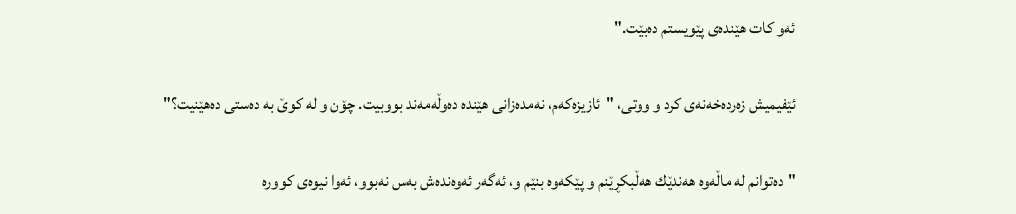ئەو کات هێندەی پێویستم دەبێت."

ئێفیمیش زەردەخەنەی کرد و ووتی، "ئازیزەکەم، نەمدەزانی هێندە دەوڵەمەند بووبیت. چۆن و لە کوێ بە دەستی دەهێنیت؟"

"دەتوانم لە ماڵەوە هەندێك هەڵبکڕێنم و پێکەوە بنێم و، ئەگەر ئەوەندەش بەس نەبوو، ئەوا نیوەی کوورە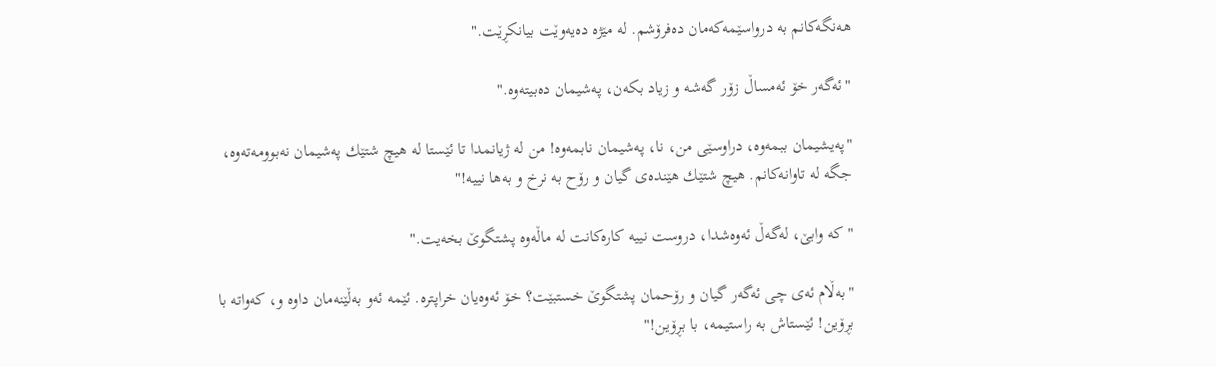هەنگەکانم بە درواسێمەکەمان دەفرۆشم. لە مێژە دەیەوێت بیانکڕێت."

"ئەگەر خۆ ئەمساڵ زۆر گەشە و زیاد بکەن، پەشیمان دەبیتەوە."

"پەیشیمان ببمەوە، دراوسێی من، نا، پەشیمان نابمەوە! من لە ژیانمدا تا ئێستا لە هیچ شتێك پەشیمان نەبوومەتەوە، جگە لە تاوانەکانم. هیچ شتێك هێندەی گیان و رۆح بە نرخ و بەها نییە!"

"کە وابێ، لەگەڵ ئەوەشدا، دروست نییە کارەکانت لە ماڵەوە پشتگوێ بخەیت."

"بەڵام ئەی چی ئەگەر گیان و رۆحمان پشتگوێ خستبێت؟ خۆ ئەوەیان خراپترە. ئێمە ئەو بەڵێنەمان داوە و، کەواتە با بڕۆین! ئێستاش بە راستیمە، با بڕۆین!"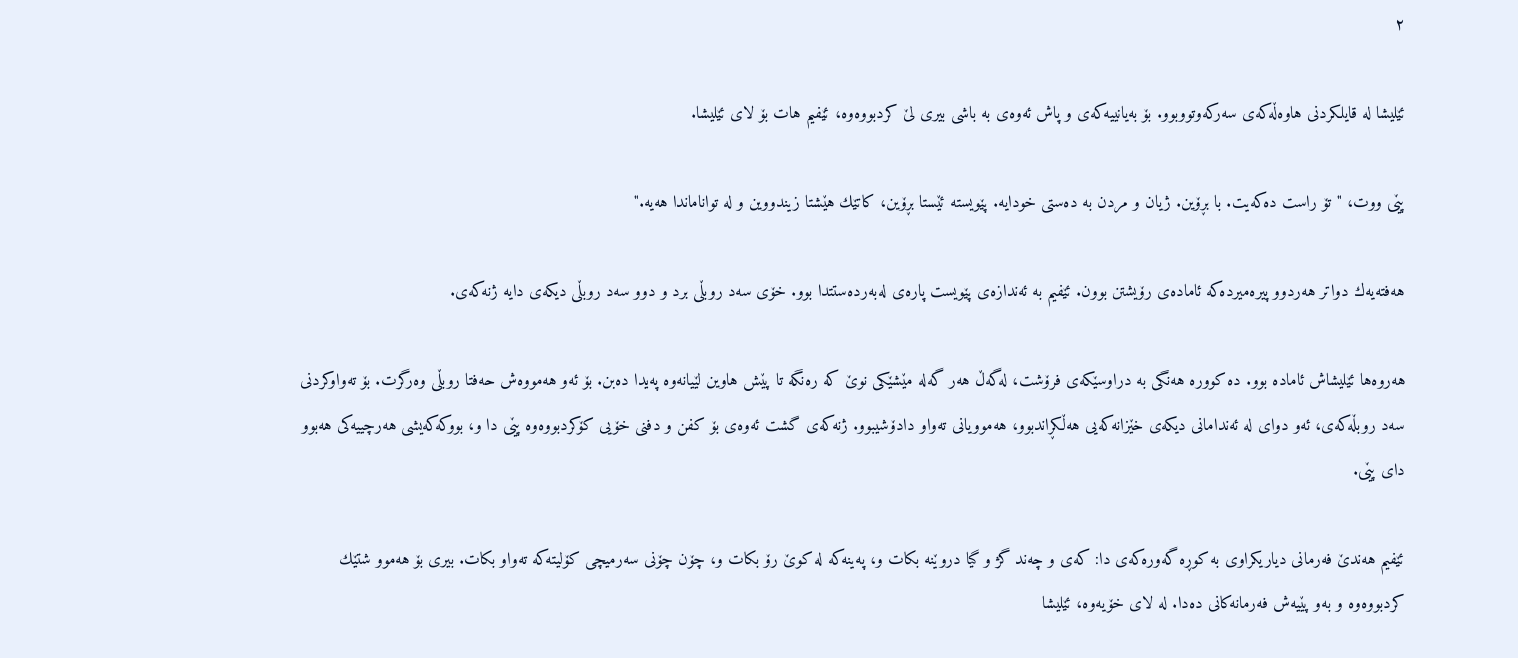٢

ئێلیشا لە قایلکردنی هاوەڵەکەی سەرکەوتووبوو. بۆ بەیانییەکەی و پاش ئەوەی بە باشی بیری لێ کردبووەوە، ئێفیم هات بۆ لای ئێلیشا.

پێی ووت، "تۆ راست دەکەیت. با بڕۆین. ژیان و مردن بە دەستی خودایە. پێویستە ئێستا بڕۆین، کاتێك هێشتا زیندووین و لە تواناماندا هەیە."

هەفتەیەك دواتر هەردوو پیرەمیردەکە ئامادەی رۆیشتن بوون. ئێفیم بە ئەندازەی پێویست پارەی لەبەردەستتدا بوو. خۆی سەد روبڵی برد و دوو سەد روبڵی دیکەی دایە ژنەکەی.

هەروەها ئێلیشاش ئامادە بوو. دە کوورە هەنگی بە دراوسێکەی فرۆشت، لەگەڵ هەر گەلە مێشێکی نوێ کە رەنگە تا پێش هاوین لێیانەوە پەیدا دەبن. بۆ ئەو هەمووەش حەفتا روبڵی وەرگرت. بۆ تەواوکردنی سەد روبڵەکەی، ئەو دوای لە ئەندامانی دیکەی خێزانەکەیی هەڵکڕاندبوو، هەموویانی تەواو دادۆشیبوو. ژنەکەی گشت ئەوەی بۆ کفن و دفنی خۆیی کۆکردبووەوە پێی دا و، بووکەکەیشی هەرچییەکی هەبوو دای پێی.

ئێفیم هەندێ فەرمانی دیاریکراوی بە کوڕە گەورەکەی دا: کەی و چەند گژ و گیا دروێنە بکات و، پەینەکە لە کوێ رۆ بکات و، چۆن چۆنی سەرمیچی کۆلیتەکە تەواو بکات. بیری بۆ هەموو شتێك کردبووەوە و بەو پێیەش فەرمانەکانی دەدا. لە لای خۆیەوە، ئێلیشا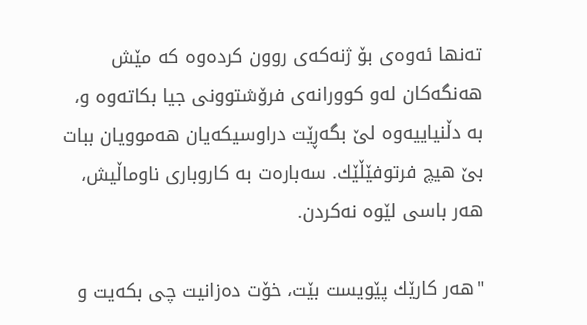تەنها ئەوەی بۆ ژنەکەی روون کردەوە کە مێش هەنگەکان لەو کوورانەی فرۆشتوونی جیا بکاتەوە و، بە دڵنیاییەوە لێ بگەڕێت دراوسیکەیان هەموویان ببات بێ هیچ فرتوفێڵێك. سەبارەت بە کاروباری ناوماڵیش، هەر باسی لێوە نەکردن.

"هەر کارێك پێویست بێت، خۆت دەزانیت چی بکەیت و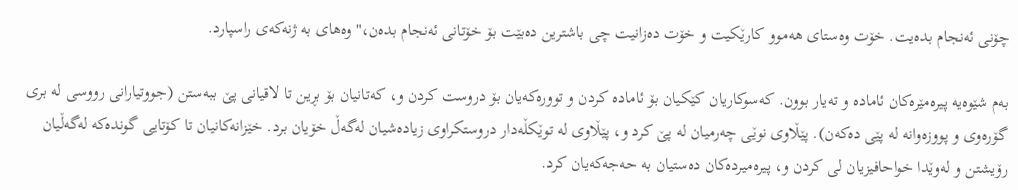چۆنی ئەنجام بدەیت. خۆت وەستای هەموو کارێکیت و خۆت دەزانیت چی باشترین دەبێت بۆ خۆتانی ئەنجام بدەن،" وەهای بە ژنەکەی راسپارد.

بەم شێوەیە پیرەمێرەکان ئامادە و تەیار بوون. کەسوکاریان کێکیان بۆ ئامادە کردن و توورەکەیان بۆ دروست کردن و، کەتانیان بۆ بڕین تا لاقیانی پێ ببەستن (جووتیارانی رووسی لە بری گۆرەوی و پووزەوانە لە پێی دەکەن). پێڵاوی نوێی چەرمیان لە پێ کرد و، پێڵاوی لە توێکڵەدار دروستکراوی زیادەشیان لەگەڵ خۆیان برد. خێزانەکانیان تا کۆتایی گوندەکە لەگەڵیان رۆیشتن و لەوێدا خواحافیزیان لی کردن و، پیرەمیردەکان دەستیان بە حەجەکەیان کرد.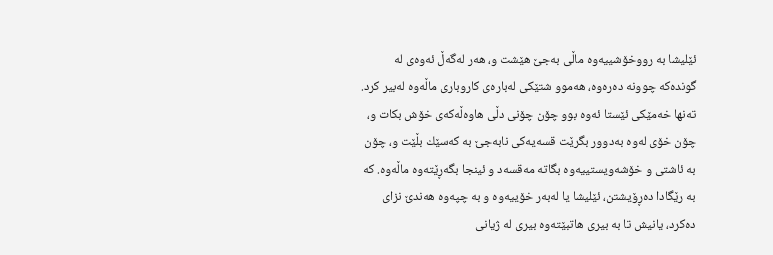ئێلیشا بە رووخۆشییەوە ماڵی بەجێ هێشت و، هەر لەگەڵ ئەوەی لە گوندەکە چوونە دەرەوە، هەموو شتێکی لەبارەی کاروباری ماڵەوە لەبیر کرد. تەنها خەمێکی ئێستا ئەوە بوو چۆن چۆنی دڵی هاوەڵەکەی خۆش بکات و، چۆن خۆی لەوە بەدوور بگرێت قسەیەکی نابەجێ بە کەسێك بڵێت و، چۆن بە ئاشتی و خۆشەویستییەوە بگاتە مەقسەد و ئینجا بگەڕێتەوە ماڵەوە. کە بە رێگادا دەڕۆیشتن، ئێلیشا یا لەبەر خۆییەوە و بە چپەوە هەندێ نزای دەکرد، یانیش تا بە بیری هاتبێتەوە بیری لە ژیانی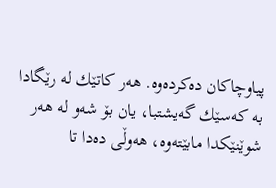پیاوچاکان دەکردەوە. هەر کاتێك لە رێگادا بە کەسێك گەیشتبا، یان بۆ شەو لە هەر شوێنێکدا مابێتەوە، هەوڵی دەدا تا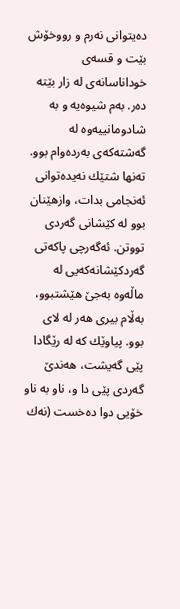دەیتوانی نەرم و رووخۆش بێت و قسەی خوداناسانەی لە زار بێتە دەر. بەم شیوەیە و بە شادومانییەوە لە گەشتەکەی بەردەوام بوو. تەنها شتێك نەیدەتوانی ئەنجامی بدات، وازهێنان بوو لە کێشانی گەردی تووتن. ئەگەرچی پاکەتی گەردکێشانەکەیی لە ماڵەوە بەجێ هێشتبوو، بەڵام بیری هەر لە لای بوو. پیاوێك کە لە رێگادا پێی گەیشت، هەندێ گەردی پێی دا و، ناو بە ناو خۆیی دوا دەخست (نەك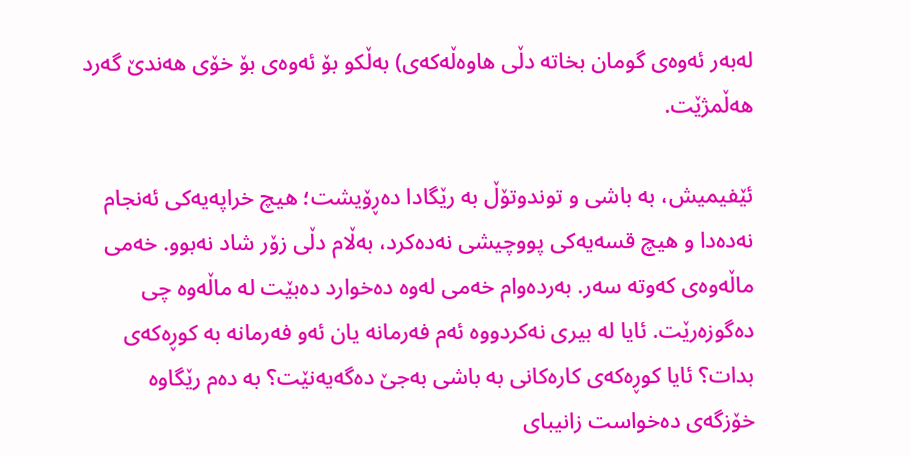لەبەر ئەوەی گومان بخاتە دڵی هاوەڵەکەی) بەڵکو بۆ ئەوەی بۆ خۆی هەندێ گەرد هەڵمژێت.

ئێفیمیش، بە باشی و توندوتۆڵ بە رێگادا دەڕۆیشت؛ هیچ خراپەیەکی ئەنجام نەدەدا و هیچ قسەیەکی پووچیشی نەدەکرد، بەڵام دڵی زۆر شاد نەبوو. خەمی ماڵەوەی کەوتە سەر. بەردەوام خەمی لەوە دەخوارد دەبێت لە ماڵەوە چی دەگوزەرێت. ئایا لە بیری نەکردووە ئەم فەرمانە یان ئەو فەرمانە بە کوڕەکەی بدات؟ ئایا کوڕەکەی کارەکانی بە باشی بەجێ دەگەیەنێت؟ بە دەم رێگاوە خۆزگەی دەخواست زانیبای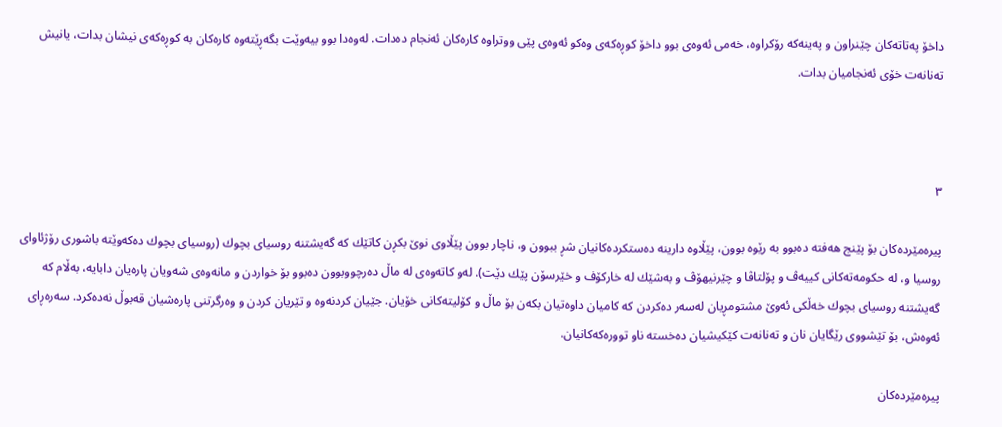داخۆ پەتاتەکان چێنراون و پەینەکە رۆکراوە، خەمی ئەوەی بوو داخۆ کوڕەکەی وەکو ئەوەی پێی ووتراوە کارەکان ئەنجام دەدات. لەوەدا بوو بیەوێت بگەڕێتەوە کارەکان بە کوڕەکەی نیشان بدات، یانیش تەنانەت خۆی ئەنجامیان بدات.



٣

پیرەمێردەکان بۆ پێنج هەفتە دەبوو بە رێوە بوون، پێڵاوە دارینە دەستکردەکانیان شڕ ببوون و، ناچار بوون پێڵاوی نوێ بکڕن کاتێك کە گەیشتنە روسیای بچوك (روسیای بچوك دەکەوێتە باشوری رۆژئاوای روسیا و، لە حکومەتەکانی کییەڤ و پۆلتاڤا و چێرنیهۆڤ و بەشێك لە خارکۆف و خێرسۆن پێك دێت). لەو کاتەوەی لە ماڵ دەرچووبوون دەبوو بۆ خواردن و مانەوەی شەویان پارەیان دابایە، بەڵام کە گەیشتنە روسیای بچوك خەڵکی ئەوێ مشتومڕیان لەسەر دەکردن کە کامیان داوەتیان بکەن بۆ ماڵ و کۆلیتەکانی خۆیان. جێیان کردنەوە و تێریان کردن و وەرگرتنی پارەشیان قەبوڵ نەدەکرد. سەرەڕای ئەوەش، بۆ تێشووی رێگایان نان و تەنانەت کێکیشیان دەخستە ناو توورەکەکانیان.

پیرەمێردەکان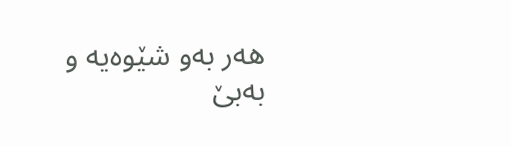هەر بەو شێوەیە و بەبێ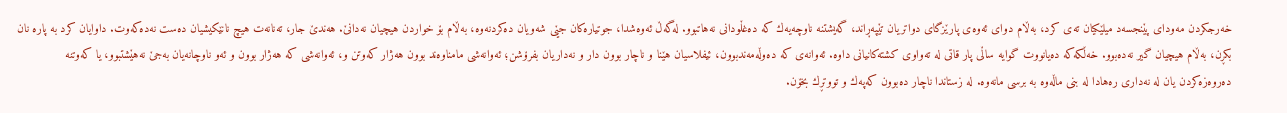خەرجکردن مەودای پێنجسەد میلێکیان تەی کرد، بەڵام دوای ئەوەی پارێزگای دواتریان تێپەڕاند، گەیشتنە ناوچەیەك کە دەغڵودانی نەهاتبوو. لەگەڵ ئەوەشدا، جوتیارەکان جێی شەویان دەکردنەوە، بەڵام بۆ خواردن هیچیان نەدانێ. هەندێ جار، تەنانەت هیچ نانێکیشیان دەست نەدەکەوت. داوایان کرد بە پارە نان بکڕن، بەڵام هیچیان گیر نەدەبوو. خەڵكەکە دەیانووت گوایە ساڵی پار قاتی لە تەواوی کشتەکانیانی داوە. ئەوانەی کە دەوڵەمەندبوون، ئیفلاسیان هێنا و ناچار بوون دار و نەداریان بفرۆشن؛ ئەوانەشی مامناوەند بوون هەژار کەوتن و، ئەوانەشی کە هەژار بوون و ئەو ناوچانەیان بەجێ نەهێشتبوو، یا کەوتنە دەروەزەکردن یان لە نەداری رەهادا لە بنی ماڵەوە بە برسی مانەوە. لە زستاندا ناچار دەبوون کەپەك و تووتڕك بخۆن.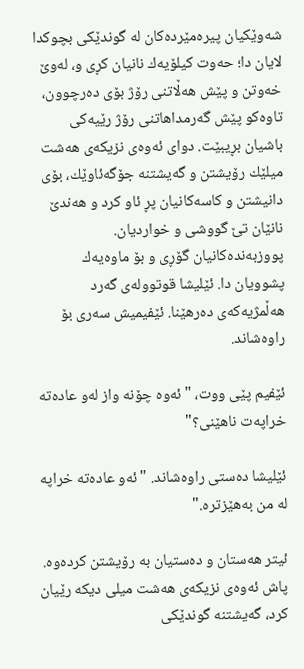شەوێکیان پیرەمێردەکان لە گوندێکی بچوکدا لایان دا؛ حەوت کیلۆیەك نانیان کڕی و، لەوێ خەوتن و پێش هەڵاتنی رۆژ بۆی دەرچوون، تاوەکو پێش گەرمداهاتنی رۆژ رێیەکی باشیان بڕیبێت. دوای ئەوەی نزیکەی هەشت میلێك رۆیشتن و گەیشتنە جۆگەئاوێك، بۆی دانیشتن و کاسەکانیان پڕ ئاو کرد و هەندێ نانێان تێ گووشی و خواردیان. پووزبەندەکانیان گۆڕی و بۆ ماوەیەك پشوویان دا. ئێلیشا قوتوولەی گەرد هەڵمژیەکەی دەرهێنا. ئێفیمیش سەری بۆ راوەشاند.

ئێفیم پێی ووت، "ئەوە چۆنە واز لەو عادەتە خراپەت ناهێنی؟"

ئێلیشا دەستی راوەشاند. "ئەو عادەتە خراپە لە من بەهێزترە."

ئیتر هەستان و دەستیان بە رۆیشتن کردەوە. پاش ئەوەی نزیکەی هەشت میلی دیکە رێیان کرد، گەیشتنە گوندێکی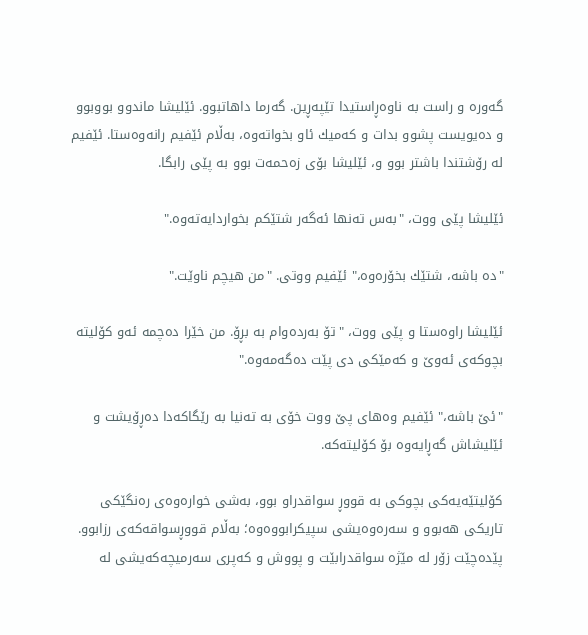گەورە و راست بە ناوەڕاستیدا تێپەڕین. گەرما داهاتبوو. ئێلیشا ماندوو بووبوو و دەیویست پشوو بدات و کەمیك ئاو بخواتەوە، بەڵام ئێفیم رانەوەستا. ئێفیم لە رۆشتندا باشتر بوو و، ئێلیشا بۆی زەحمەت بوو بە پێی رابگا.

ئێلیشا پێی ووت، "بەس تەنها ئەگەر شتێکم بخواردایەتەوە."

"دە باشە، شتێك بخۆرەوە،" ئێفیم ووتی. "من هیچم ناوێت."

ئێلیشا راوەستا و پێی ووت، "تۆ بەردەوام بە بڕۆ. من خێرا دەچمە ئەو کۆلیتە بچوکەی ئەوێ و کەمێکی دی پێت دەگەمەوە."

"ئێ باشە،" ئێفیم وەهای پێ ووت خۆی بە تەنیا بە رێگاکەدا دەڕۆیشت و ئێلیشاش گەڕایەوە بۆ کۆلیتەکە.

کۆلیتێەیەکی بچوکی بە قووڕ سواقدراو بوو، بەشی خوارەوەی رەنگێکی تاریكی هەبوو و سەرەوەیشی سپیکرابووەوە؛ بەڵام قووڕسواقەکەی رزابوو. پێدەچێت زۆر لە مێژە سواقدرابێت و پووش و کەپری سەرمیچەکەیشی لە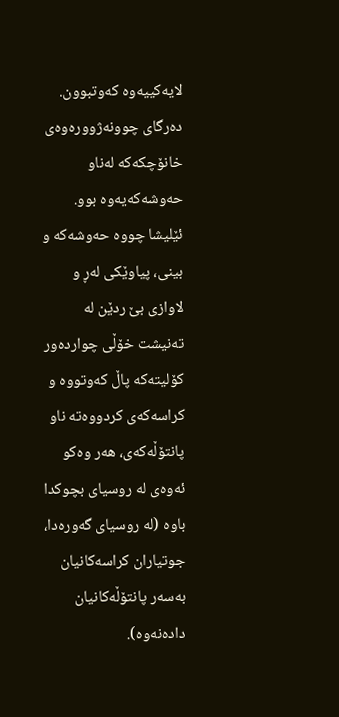لایەکییەوە کەوتبوون. دەرگای چوونەژوورەوەی خانۆچکەکە لەناو حەوشەکەیەوە بوو. ئێلیشا چووە حەوشەکە و بینی، پیاوێکی لەڕ و لاوازی بێ ردێن لە تەنیشت خۆڵی چواردەور کۆلیتەکە پاڵ کەوتووە و کراسەکەی کردووەتە ناو پانتۆڵەکەی، هەر وەکو ئەوەی لە روسیای بچوكدا باوە (لە روسیای گەورەدا، جوتیاران کراسەکانیان بەسەر پانتۆڵەکانیان دادەنەوە).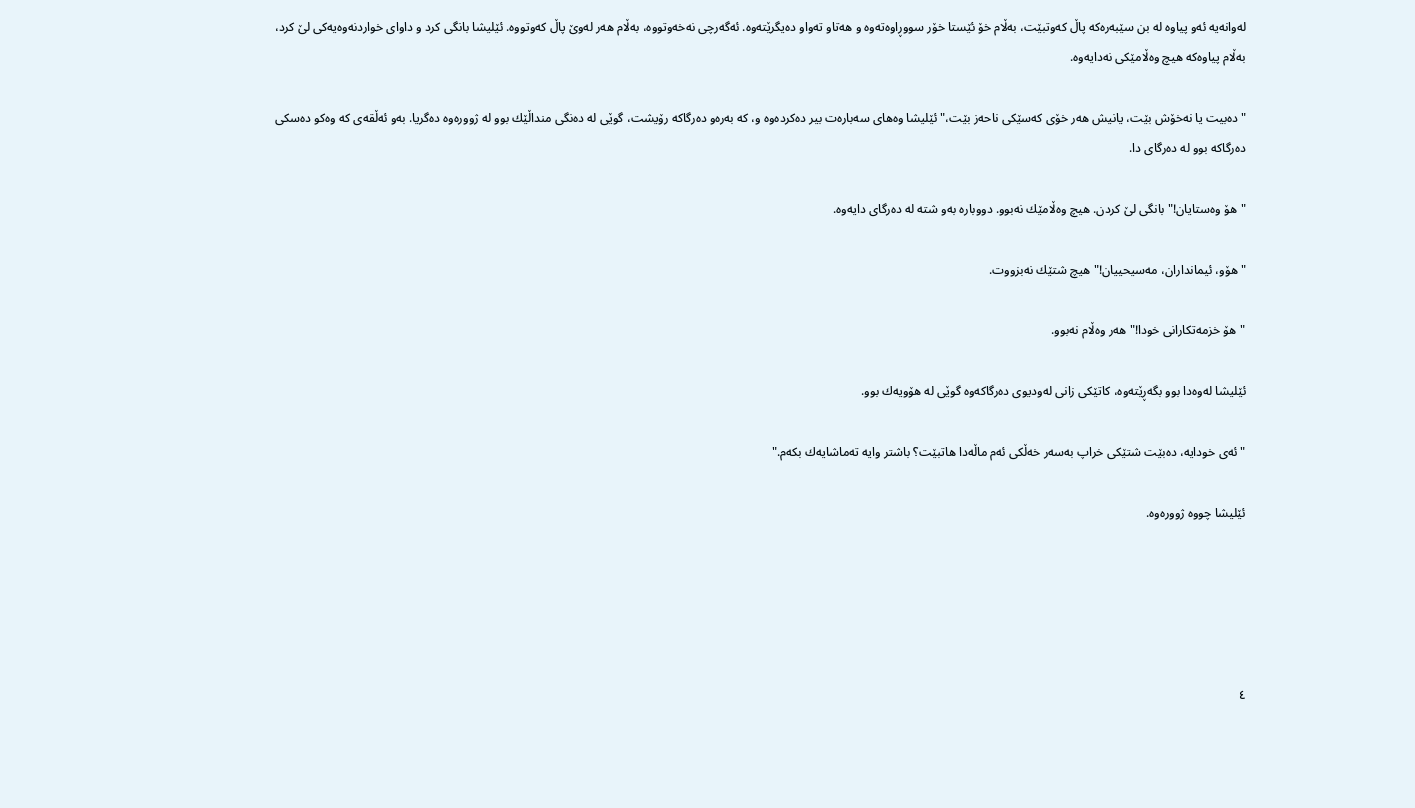لەوانەیە ئەو پیاوە لە بن سێبەرەکە پاڵ کەوتبێت، بەڵام خۆ ئێستا خۆر سووڕاوەتەوە و هەتاو تەواو دەیگرێتەوە. ئەگەرچی نەخەوتووە، بەڵام هەر لەوێ پاڵ کەوتووە. ئێلیشا بانگی کرد و داوای خواردنەوەیەکی لێ کرد، بەڵام پیاوەکە هیچ وەڵامێکی نەدایەوە.

"دەبیت یا نەخۆش بێت، یانیش هەر خۆی کەسێکی ناحەز بێت،" ئێلیشا وەهای سەبارەت بیر دەکردەوە و، کە بەرەو دەرگاکە رۆیشت، گوێی لە دەنگی منداڵێك بوو لە ژوورەوە دەگریا. بەو ئەڵقەی کە وەکو دەسکی دەرگاکە بوو لە دەرگای دا.

"هۆ وەستایان!" بانگی لێ کردن. هیچ وەڵامێك نەبوو. دووبارە بەو شتە لە دەرگای دایەوە.

"هۆو، ئیمانداران، مەسیحییان!" هیچ شتێك نەبزووت.

"هۆ خزمەتکارانی خودا!" هەر وەڵام نەبوو.

ئێلیشا لەوەدا بوو بگەڕێتەوە، کاتێکی زانی لەودیوی دەرگاکەوە گوێی لە هۆویەك بوو.

"ئەی خودایە، دەبێت شتێکی خراپ بەسەر خەڵکی ئەم ماڵەدا هاتبێت؟ باشتر وایە تەماشایەك بکەم."

ئێلیشا چووە ژوورەوە.





٤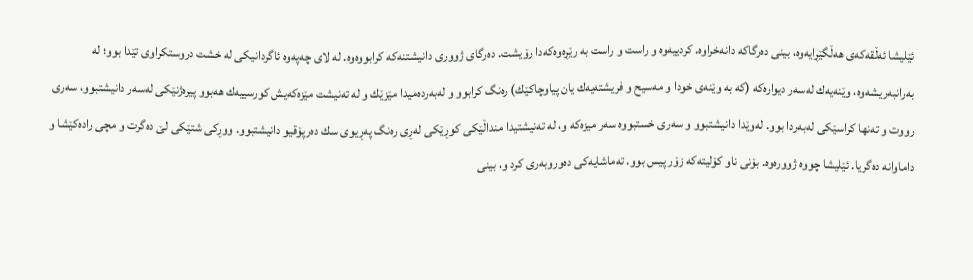ئێلیشا ئەڵقەکەی هەڵگێڕایەوە، بینی دەرگاکە دانەخراوە. کردییەوە و راست و راست بە رێڕەوەکەدا رۆیشت. دەرگای ژووری دانیشتنەکە کرابووەوە. لە لای چەپەوە ئاگردانیکی لە خشت دروستکراوی تێدا بوو؛ لە بەرانبەریشەوە، وێنەیەك لەسەر دیوارەکە (کە بە وێنەی خودا و مەسیح و فریشتەیەك یان پیاوچاکێك) رەنگ کرابوو و لەبەردەمیدا مێزێك و لە تەنیشت مێزەکەیش کورسییەك هەبوو پیرەژنێکی لەسەر دانیشتبوو، سەری رووت و تەنها کراسێکی لەبەردا بوو. لەوێدا دانیشتبوو و سەری خستبووە سەر میزەکە و، لە تەنیشتیدا منداڵێکی کوڕێکی لەڕی رەنگ پەڕیوی سك دەرپۆقیو دانیشتبوو. ووڕکی شتێکی لێ دەگرت و مچی رادەکێشا و داماوانە دەگریا. ئێلیشا چووە ژوورەوە. بۆنی ناو کۆلیتەکە زۆر پیس بوو. تەماشایەکی دەوروبەری کرد و، بینی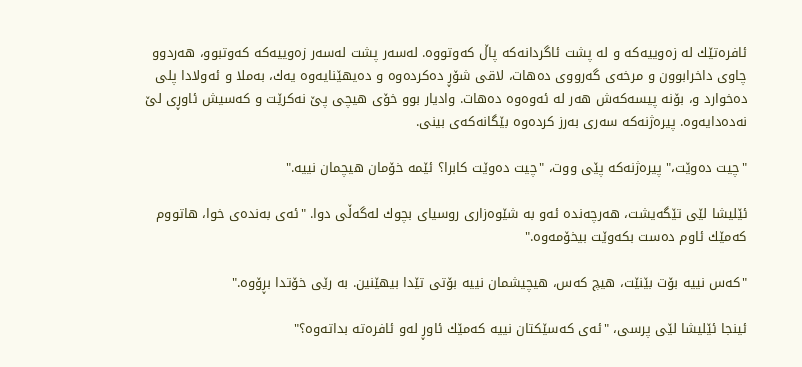ئافرەتێك لە زەوییەکە و لە پشت ئاگردانەکە پاڵ کەوتووە. لەسەر پشت لەسەر زەوییەکە کەوتبوو، هەردوو چاوی داخرابوون و مرخەی گەرووی دەهات، لاقی شۆڕ دەکردەوە و دەیهێنایەوە یەك، بەملا و ئەولادا پلی دەخوارد و، بۆنە پیسەکەش هەر لە ئەوەوە دەهات. وادیار بوو خۆی هیچی پێ نەکرێت و کەسیش ئاوڕی لێ نەدەدایەوە. پیرەژنەکە سەری بەرز کردەوە بێگانەکەی بینی.

"چیت دەوێت،" پیرەژنەکە پێی ووت، "چیت دەوێت کابرا؟ ئێمە خۆمان هیچمان نییە."

ئێلیشا لێی تێگەیشت، هەرچەندە ئەو بە شێوەزاری روسیای بچوك لەگەڵی دوا. "ئەی بەندەی خوا، هاتووم کەمێك ئاوم دەست بکەوێت بیخۆمەوە."

"کەس نییە بۆت بێنێت، هیچ کەس، هیچیشمان نییە بۆتی تێدا بیهێنین. بە رێی خۆتدا بڕۆوە."

ئینجا ئێلیشا لێی پرسی، "ئەی کەسێکتان نییە کەمێك ئاوڕ لەو ئافرەتە بداتەوە؟"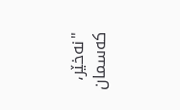"نەخێر، کەسمان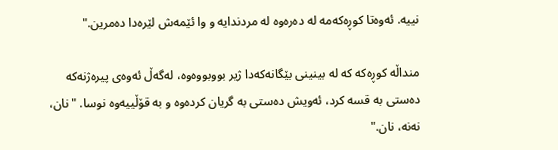نییە. ئەوەتا کوڕەکەمە لە دەرەوە لە مردندایە و وا ئێمەش لێرەدا دەمرین."

منداڵە کوڕەکە کە لە بینینی بێگانەکەدا ژیر بووبووەوە، لەگەڵ ئەوەی پیرەژنەکە دەستی بە قسە کرد، ئەویش دەستی بە گریان کردەوە و بە قۆڵییەوە نوسا. "نان، نەنە، نان."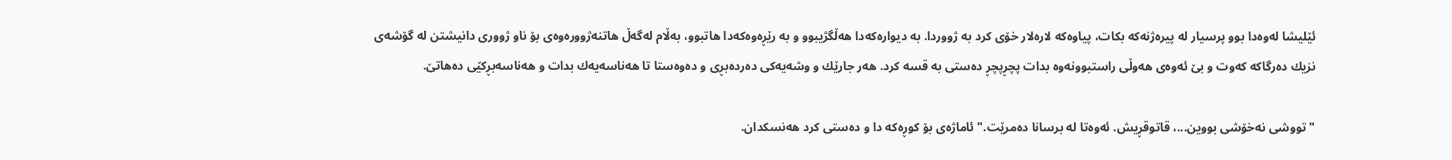ئێلیشا لەوەدا بوو پرسیار لە پیرەژنەکە بکات، پیاوەکە لارەلار خۆی کرد بە ژووردا. بە دیوارەکەدا هەڵگژیبوو و بە رێڕەوەکەدا هاتبوو، بەڵام لەگەڵ هاتنەژوورەوەی بۆ ناو ژووری دانیشتن لە گۆشەی نزیك دەرگاکە کەوت و بێ ئەوەی هەوڵی راستبوونەوە بدات پچڕپچڕ دەستی بە قسە کرد. هەر جارێك و وشەیەکی دەردەبڕی و دەوەستا تا هەناسەیەك بدات و هەناسەبڕکێی دەهاتێ.

"تووشی نەخۆشی بووین...، قاتوقڕیش. ئەوەتا لە برسانا دەمرێت." ئاماژەی بۆ کوڕەکە دا و دەستی کرد هەنسکدان.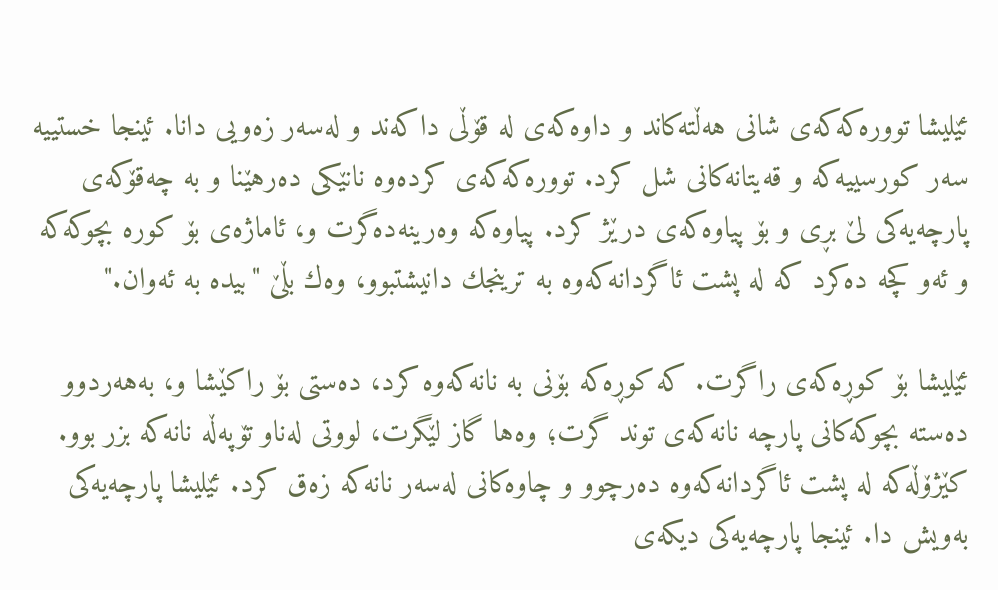ئێلیشا توورەکەکەی شانی هەڵتەکاند و داوەکەی لە قۆڵی داکەند و لەسەر زەویی دانا. ئینجا خستییە سەر کورسییەکە و قەیتانەکانی شل کرد. توورەکەکەی کردەوە نانێکی دەرهێنا و بە چەقۆکەی پارچەیەکی لێ بڕی و بۆ پیاوەکەی درێژ کرد. پیاوەکە وەرینەدەگرت و، ئاماژەی بۆ کورە بچوکەکە و ئەو کچە دەکرد کە لە پشت ئاگردانەکەوە بە ترینجك دانیشتبوو، وەك بڵێ "بیدە بە ئەوان."

ئێلیشا بۆ کوڕەکەی راگرت. کە کوڕەکە بۆنی بە نانەکەوە کرد، دەستی بۆ راکێشا و، بەهەردوو دەستە بچوکەکانی پارچە نانەکەی توند گرت؛ وەها گاز لێگرت، لووتی لەناو تۆپەڵە نانەکە بزر بوو. کێژۆڵەکە لە پشت ئاگردانەکەوە دەرچوو و چاوەکانی لەسەر نانەکە زەق کرد. ئێلیشا پارچەیەکی بەویش دا. ئینجا پارچەیەکی دیکەی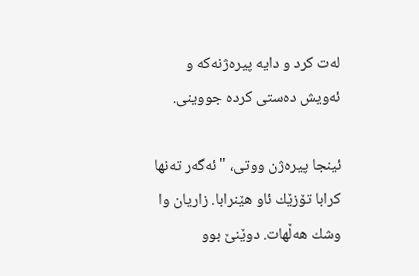لەت کرد و دایە پیرەژنەکە و ئەویش دەستی کردە جووینی.

ئینجا پیرەژن ووتی، "ئەگەر تەنها کرابا تۆزێك ئاو هێنرابا. زاریان وا وشك هەڵهات. دوێنێ بوو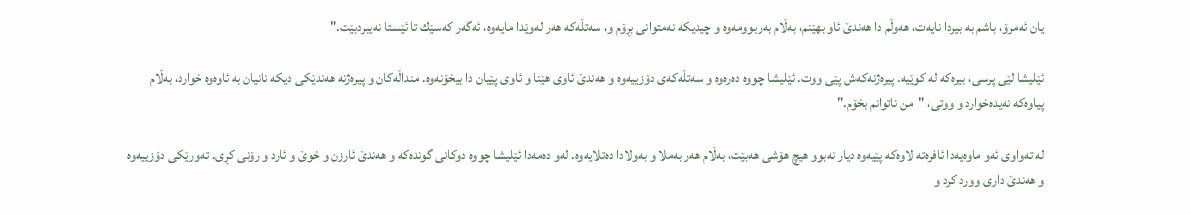یان ئەمرۆ، باشم بە بیردا نایەت، هەوڵم دا هەندێ ئاو بهێنم، بەڵام بەربوومەوە و چیدیکە نەمتوانی بڕۆم و، سەتڵەکە هەر لەوێدا مایەوە، ئەگەر کەسێك تا ئێستا نەیبردبێت."

ئێلیشا لێی پرسی، بیرەکە لە کوێیە. پیرەژنەکەش پێی ووت. ئێلیشا چووە دەرەوە و سەتڵەکەی دۆزییەوە و هەندێ ئاوی هێنا و ئاوی پێیان دا بیخۆنەوە. منداڵەکان و پیرەژنە هەندێکی دیکە نانیان بە ئاوەوە خوارد، بەڵام پیاوەکە نەیدەخوارد و ووتی، "من ناتوانم بخۆم."

لە تەواوی ئەو ماوەیەدا ئافرەتە لاوەکە پێیەوە دیار نەبوو هیچ هۆشی هەبێت، بەڵام هەر بەملا و بەولادا دەتلایەوە. لەو دەمەدا ئێلیشا چووە دوکانی گوندەکە و هەندێ ئارزن و خوێ و ئارد و رۆنی کڕی. تەورێکی دۆزییەوە و هەندێ داری وورد کرد و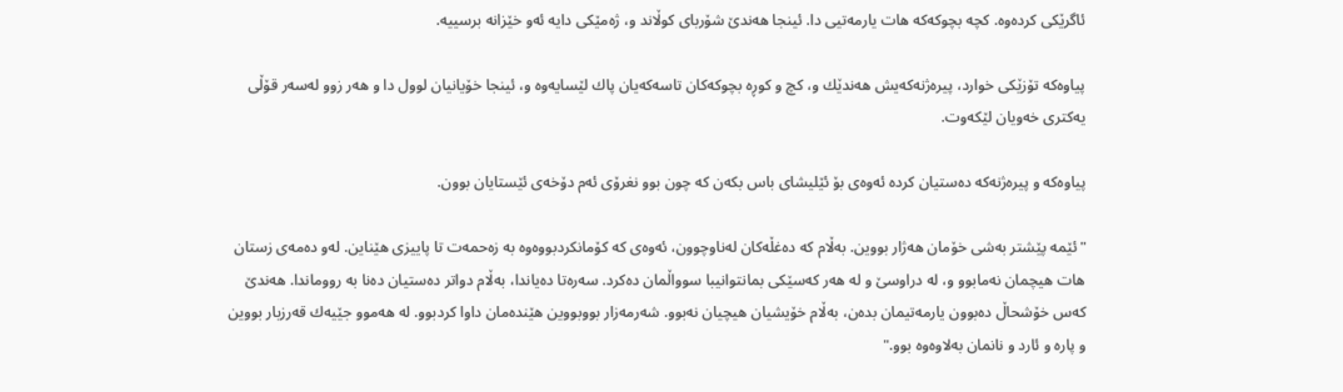ئاگرێکی کردەوە. کچە بچوکەکە هات یارمەتیی دا. ئینجا هەندێ شۆربای کوڵاند و، ژەمێکی دایە ئەو خێزانە برسییە.

پیاوەکە تۆزێکی خوارد، پیرەژنەکەیش هەندێك و، کچ و کوڕە بچوکەکان تاسەکەیان پاك لێسایەوە و، ئینجا خۆیانیان لوول دا و هەر زوو لەسەر قۆڵی یەکتری خەویان لێکەوت.

پیاوەکە و پیرەژنەکە دەستیان کردە ئەوەی بۆ ئێلیشای باس بکەن کە چون بوو نغرۆی ئەم دۆخەی ئێستایان بوون.

"ئێمە پێشتر بەشی خۆمان هەژار بووین. بەڵام کە دەغڵەکان لەناوچوون، ئەوەی کە کۆمانکردبووەوە بە زەحمەت تا پاییزی هێناین. لەو دەمەی زستان هات هیچمان نەمابوو و، لە دراوسێ و لە هەر کەسێکی بمانتوانیبا سوواڵمان دەکرد. سەرەتا دەیاندا، بەڵام دواتر دەستیان دەنا بە رووماندا. هەندێ کەس خۆشحاڵ دەبوون یارمەتیمان بدەن، بەڵام خۆیشیان هیچیان نەبوو. شەرمەزار بووبووین هێندەمان داوا کردبوو. لە هەموو جێیەك قەرزبار بووین و پارە و ئارد و نانمان بەلاوەوە بوو."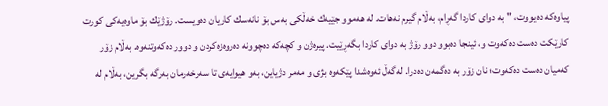پیاوەکە دەیووت، "بە دوای کاردا گەڕام، بەڵام گیرم نەهات. لە هەموو جێیەك خەڵکی بەس بۆ نانەسك کاریان دەویست. رۆژێك بۆ ماوەیەکی کورت کارێکت دەست دەکەوت و، ئینجا دەبوو دوو رۆژ بە دوای کاردا بگەڕێیت. پیرەژن و کچەکە دەچوونە دەروەزەکردن و دوور دەکەوتنەوە. بەڵام زۆر کەمیان دەست دەکەوت؛ نان زۆر بە دەگمەن دەدرا. لەگەڵ ئەوەشدا پێکەوە بژی و مەمر دژیاین، بەو هیوایەی تا سەرخەرمان بەرگە بگرین، بەڵام لە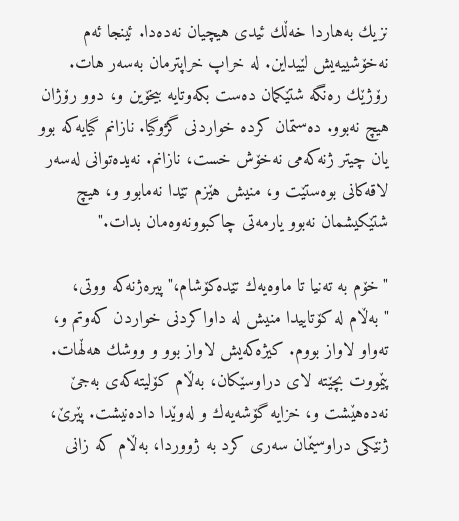نزیك بەهاردا خەڵك ئیدی هیچیان نەدەدا. ئینجا ئەم نەخۆشییەیش لێیداین. لە خراپ خراپترمان بەسەر هات. رۆژێك رەنگە شتێکمان دەست بکەوتایە بیخۆین و، دوو رۆژان هیچ نەبوو. دەستمان کردە خواردنی گژوگیا. نازانم گیایەکە بوو یان چیتر ژنەکەمی نەخۆش خست، نازانم. نەیدەتوانی لەسەر لاقەکانی بوەستێت و، منیش هێزم تێدا نەمابوو و، هیچ شتێکیشمان نەبوو یارمەتی چاکبوونەوەمان بدات."

"خۆم بە تەنیا تا ماوەیەك تێدەکۆشام،" پیرەژنەکە ووتی، "بەڵام لە کۆتاییدا منیش لە داواکردنی خواردن کەوتم و، تەواو لاواز بووم. کیژەکەیش لاواز بوو و ووشك هەڵهات. پێمووت بچێتە لای دراوسێکان، بەڵام کۆلیتەکەی بەجێ نەدەهێشت و، خزایە گۆشەیەك و لەوێدا دادەنیشت. پێرێ، ژنێکی دراوسێمان سەری کرد بە ژووردا، بەڵام کە زانی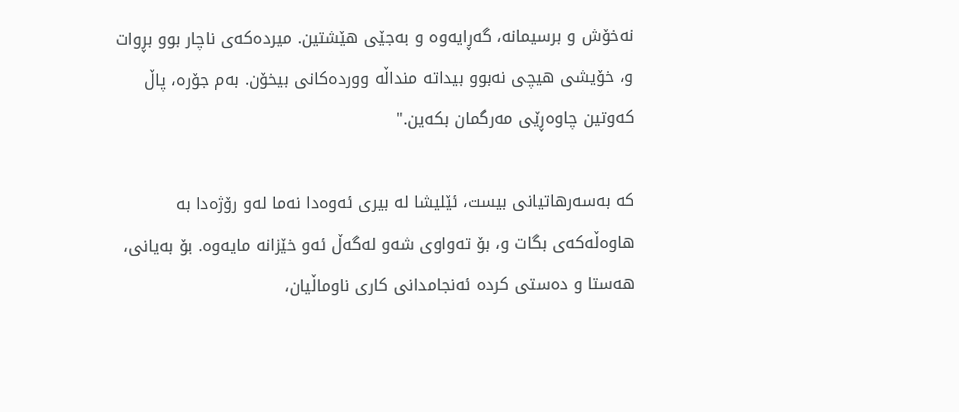نەخۆش و برسیمانە، گەڕایەوە و بەجێی هێشتین. میردەکەی ناچار بوو بڕوات و، خۆیشی هیچی نەبوو بیداتە منداڵە ووردەکانی بیخۆن. بەم جۆرە، پاڵ کەوتین چاوەڕێی مەرگمان بکەین."

کە بەسەرهاتیانی بیست، ئێلیشا لە بیری ئەوەدا نەما لەو رۆژەدا بە هاوەڵەکەی بگات و، بۆ تەواوی شەو لەگەڵ ئەو خێزانە مایەوە. بۆ بەیانی، هەستا و دەستی کردە ئەنجامدانی کاری ناوماڵیان،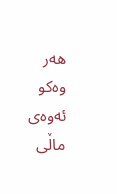هەر وەکو ئەوەی ماڵی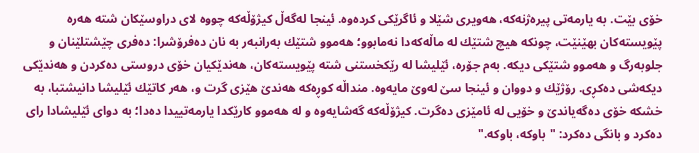خۆی بێت. بە یارمەتی پیرەژنەکە، هەویری شێلا و ئاگرێکی کردەوە. ئینجا لەگەڵ کیژۆڵەکە چووە لای دراوسێکان شتە هەرە پێویستەکان بهێنێت، چونکە هیچ شتێك لە ماڵەکەدا نەمابوو؛ هەموو شتێك بەرانبەر بە نان دەفرۆشرا: دەفری چێشتلێنان و جلوبەرگ و هەموو شتێکی دیکە. بەم جۆرە، ئێلیشا لە رێکخستنی شتە پێویستەکان، هەندێکیان خۆی دروستی دەکردن و هەندێکی دیکەشی دەکڕی. رۆژێك و دووان و ئینجا سێ لەوێ مایەوە. منداڵە کوڕەکە هەندێ هێزی گرت و، هەر کاتێك ئێلیشا دانیشتبا، بە خشکە خۆی دەگەیاندێ و خۆیی لە ئامێزی دەگرت. کیژۆڵەکە گەشایەوە و لە هەموو کارێکدا یارمەتییدا دەدا؛ بە دوای ئێلیشادا رای دەکرد و بانگی دەکرد: "باوکە، باوکە."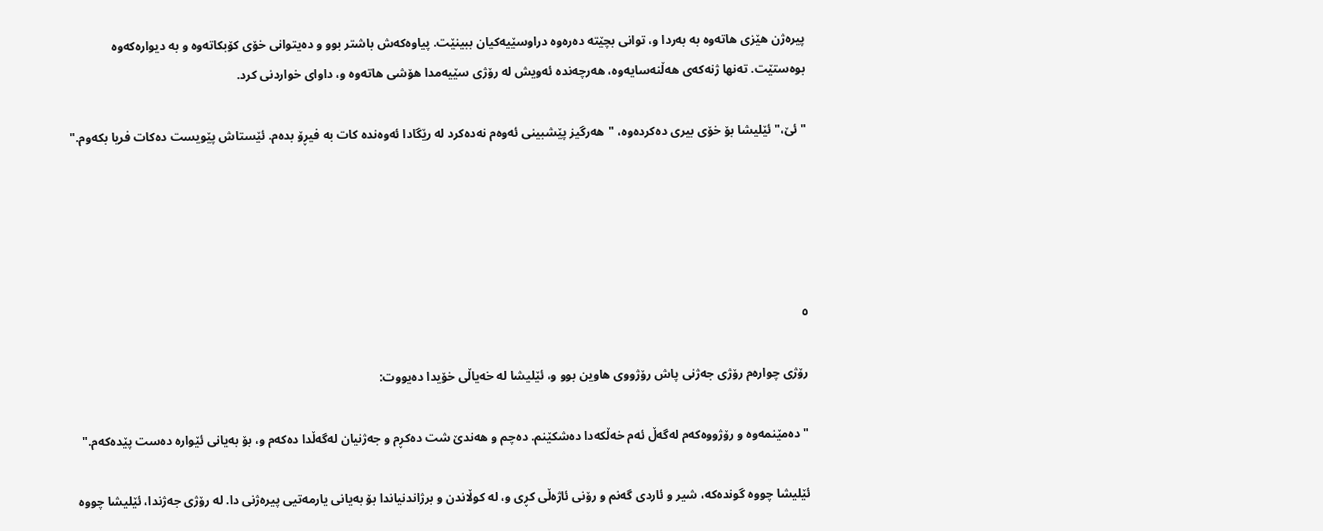پیرەژن هێزی هاتەوە بە بەردا و، توانی بچێتە دەرەوە دراوسێیەکیان ببینێت. پیاوەکەش باشتر بوو و دەیتوانی خۆی کۆبکاتەوە و بە دیوارەکەوە بوەستێت. تەنها ژنەکەی هەڵنەسایەوە، هەرچەندە ئەویش لە رۆژی سێیەمدا هۆشی هاتەوە و، داوای خواردنی کرد.

"ئێ،" ئێلیشا بۆ خۆی بیری دەکردەوە، "هەرگیز پێشبینی ئەوەم نەدەکرد لە رێگادا ئەوەندە کات بە فیڕۆ بدەم. ئێستاش پێویست دەکات فریا بکەوم."





٥

رۆژی چوارەم رۆژی جەژنی پاش رۆژووی هاوین بوو و، ئێلیشا لە خەیاڵی خۆیدا دەیووت:

"دەمێنمەوە و رۆژووەکەم لەگەڵ ئەم خەڵکەدا دەشکێنم. دەچم و هەندێ شت دەکڕم و جەژنیان لەگەڵدا دەکەم و، بۆ بەیانی ئێوارە دەست پێدەکەم."

ئێلیشا چووە گوندەکە، شیر و ئاردی گەنم و رۆنی ئاژەڵی کڕی و، لە کوڵاندن و برژاندنیاندا بۆ بەیانی یارمەتیی پیرەژنی دا. لە رۆژی جەژندا، ئێلیشا چووە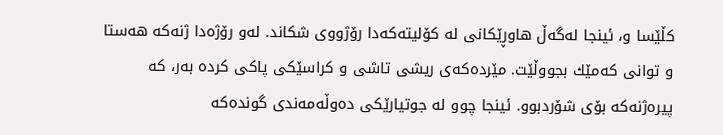کڵێسا و، ئینجا لەگەڵ هاوڕێکانی لە کۆلیتەکەدا رۆژووی شکاند. لەو رۆژەدا ژنەکە هەستا و توانی کەمێك بجووڵێت. مێردەکەی ریشی تاشی و کراسێکی پاکی کردە بەر، کە پیرەژنەکە بۆی شۆردبوو. ئینجا چوو لە جوتیارێکی دەوڵەمەندی گوندەکە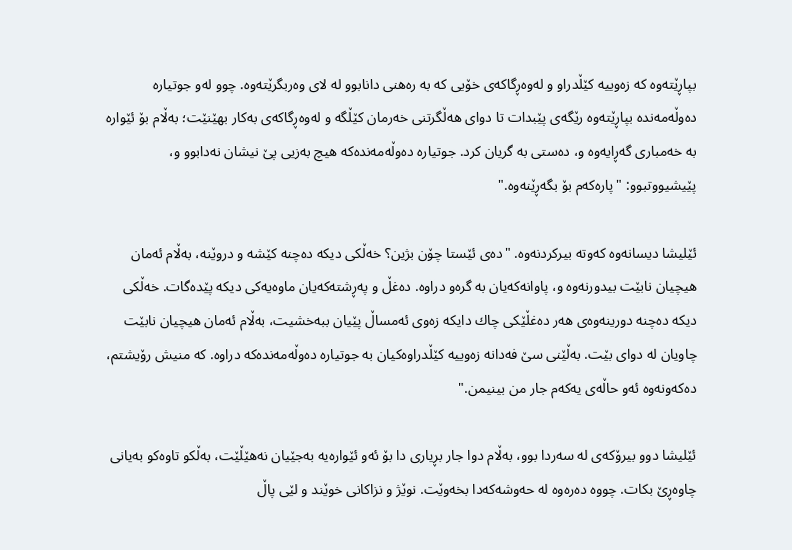بپاڕێتەوە کە زەوییە کێڵدراو و لەوەڕگاکەی خۆیی کە بە رەهنی دانابوو لە لای وەربگرێتەوە. چوو لەو جوتیارە دەوڵەمەندە بپاڕێتەوە رێگەی پێبدات تا دوای هەڵگرتنی خەرمان کێڵگە و لەوەڕگاکەی بەکار بهێنێت؛ بەڵام بۆ ئێوارە بە خەمباری گەڕایەوە و، دەستی بە گریان کرد. جوتیارە دەوڵەمەندەکە هیچ بەزیی پێ نیشان نەدابوو و، پێیشیووتبوو: "پارەکەم بۆ بگەڕێنەوە."

ئێلیشا دیسانەوە کەوتە بیرکردنەوە. "دەی ئێستا چۆن بژین؟ خەڵکی دیکە دەچنە کێشە و دروێنە، بەڵام ئەمان هیچیان نابێت بیدورنەوە و، پاوانەکەیان بە گرەو دراوە. دەغڵ و پەڕشتەکەیان ماوەیەکی دیکە پێدەگات. خەڵکی دیکە دەچنە دورینەوەی هەر دەغڵێکی چاك دایکە زەوی ئەمساڵ پێیان ببەخشیت، بەڵام ئەمان هیچیان نابێت چاویان لە دوای بێت. بەڵێنی سێ فەدانە زەوییە کێڵدراوەکیان بە جوتیارە دەوڵەمەندەکە دراوە. کە منیش رۆیشتم، دەکەونەوە ئەو حاڵەی یەکەم جار من بینیمن."

ئێلیشا دوو بیرۆکەی لە سەردا بوو، بەڵام دوا جار بڕیاری دا بۆ ئەو ئێوارەیە بەجێیان نەهێڵێت، بەڵکو تاوەکو بەیانی چاوەڕێ بکات. چووە دەرەوە لە حەوشەکەدا بخەوێت. نوێژ و نزاکانی خوێند و لێی پاڵ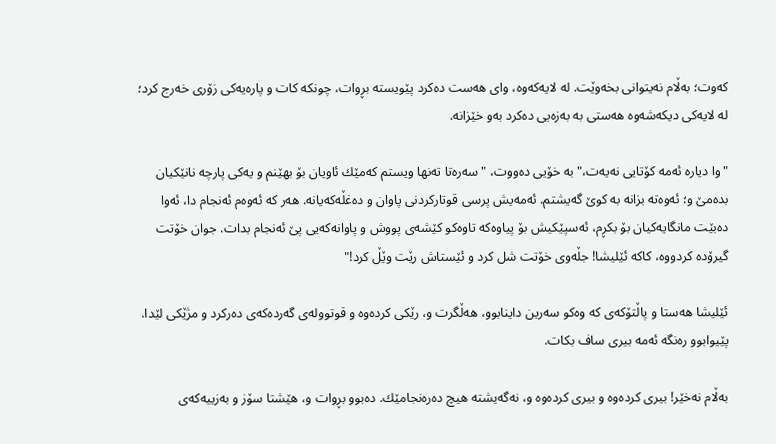کەوت؛ بەڵام نەیتوانی بخەوێت. لە لایەکەوە، وای هەست دەکرد پێویستە بڕوات، چونکە کات و پارەیەکی زۆری خەرج کرد؛ لە لایەکی دیکەشەوە هەستی بە بەزەیی دەکرد بەو خێزانە.

"وا دیارە ئەمە کۆتایی نەیەت،" بە خۆیی دەووت، "سەرەتا تەنها ویستم کەمێك ئاویان بۆ بهێنم و یەکی پارچە نانێکیان بدەمێ و؛ ئەوەتە بزانە بە کوێ گەیشتم. ئەمەیش پرسی قوتارکردنی پاوان و دەغڵەکەیانە. هەر کە ئەوەم ئەنجام دا، ئەوا دەبێت مانگایەکیان بۆ بکڕم، ئەسپێکیش بۆ پیاوەکە تاوەکو کێشەی پووش و پاوانەکەیی پێ ئەنجام بدات. جوان خۆتت گیرۆدە کردووە، کاکە ئێلیشا! جڵەوی خۆتت شل کرد و ئێستاش رێت وێڵ کرد!"

ئێلیشا هەستا و پاڵتۆکەی کە وەکو سەرین داینابوو، هەڵگرت و، رێکی کردەوە و قوتوولەی گەردەکەی دەرکرد و مژێکی لێدا. پێیوابوو رەنگە ئەمە بیری ساف بکات.

بەڵام نەخێر! بیری کردەوە و بیری کردەوە و، نەگەیشتە هیچ دەرەنجامێك. دەبوو بڕوات و، هێشتا سۆز و بەزییەکەی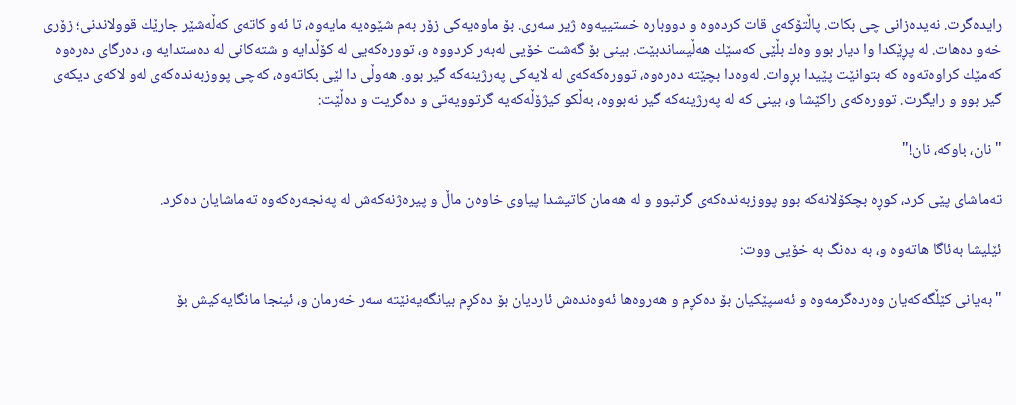رایدەگرت. نەیدەزانی چی بکات. پاڵتۆکەی قات کردەوە و دووبارە خستییەوە ژیر سەری. بۆ ماوەیەکی زۆر بەم شێوەیە مایەوە، تا ئەو کاتەی کەڵەشێر جارێك قوولاندنی؛ زۆری خەو دەهات. لە پڕێکدا وا دیار بوو وەك بڵێی کەسێك هەڵیساندبێت. بینی بۆ گەشت خۆیی لەبەر کردووە و، توورەکەیی لە کۆڵدایە و شتەکانی لە دەستدایە و، دەرگای دەرەوە کەمێك کراوەتەوە کە بتوانێت پێیدا بڕوات. لەوەدا بچێتە دەرەوە، توورەکەکەی لە لایەکی پەرژینەکە گیر بوو. هەوڵی دا لێی بکاتەوە، کەچی پووزبەندەکەی لەو لاکەی دیکەی گیر بوو و رایگرت. توورەکەی راکێشا و، بینی کە لە پەرژینەکە گیر نەبووە، بەڵکو کیژۆڵەکەیە گرتوویەتی و دەگریت و دەڵێت:

"نان، باوکە، نان!"

تەماشای پێی کرد، کوڕە بچکۆلانەکە بوو پووزبەندەکەی گرتبوو و لە هەمان کاتیشدا پیاوی خاوەن ماڵ و پیرەژنەکەش لە پەنجەرەکەوە تەماشایان دەکرد.

ئێلیشا بەئاگا هاتەوە و، بە دەنگ بە خۆیی ووت:

"بەیانی کێڵگەکەیان وەردەگرمەوە و ئەسپێکیان بۆ دەکڕم و هەروەها ئەوەندەش ئاردیان بۆ دەکڕم بیانگەیەنێتە سەر خەرمان و، ئینجا مانگایەکیش بۆ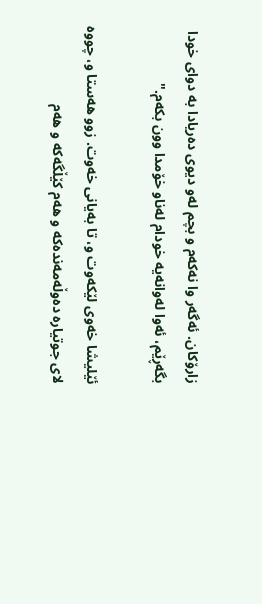زارۆکان. ئەگەر وا نەکەم و بچم لەو دیوی دەریادا بە دوای خودا بگەڕێم، ئەوا لەوانەیە خودام لەناو خۆمدا وون بکەم."

ئێلیشا خەوی لێکەوت و، تا بەیانی خەوت. زوو هەستا و، چووە لای جوتیارە دەوڵەمەندەکە و هەم کێڵگەکە و هەم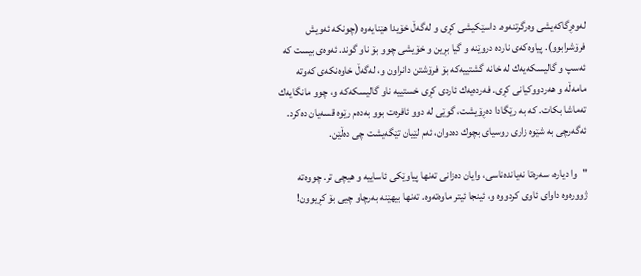لەوەڕگاکەیشی وەرگرتنەوە. داسێکیشی کڕی و لەگەڵ خۆیدا هێنایەوە (چونکە ئەویش فرۆشرابوو). پیاوەکەی ناردە دروێنە و گیا بڕین و خۆیشی چوو بۆ ناو گوند. ئەوەی بیست کە ئەسپ و گالیسکەیەك لە خانە گشتییەکە بۆ فرۆشتن دانراون و، لەگەڵ خاوەنکەی کەوتە مامەڵە و هەردووکیانی کڕی. فەردەیەك ئاردی کڕی خستییە ناو گالیسکەکە و، چوو مانگایەك تەماشا بکات. کە بە رێگادا دەڕۆیشت، گوێی لە دوو ئافرەت بوو بەدەم رێوە قسەیان دەکرد. ئەگەرچی بە شێوە زاری روسیای بچوك دەدوان، ئەم لێیان تێگەیشت چی دەڵێن.

"وا دیارە، سەرەتا نەیاندەناسی، وایان دەزانی تەنها پیاوێکی ئاساییە و هیچی تر. چووەتە ژوورەوە داوای ئاوی کردووە و، ئینجا ئیتر ماوەتەوە. تەنها بیهێنە بەرچاو چیی بۆ کڕیوون!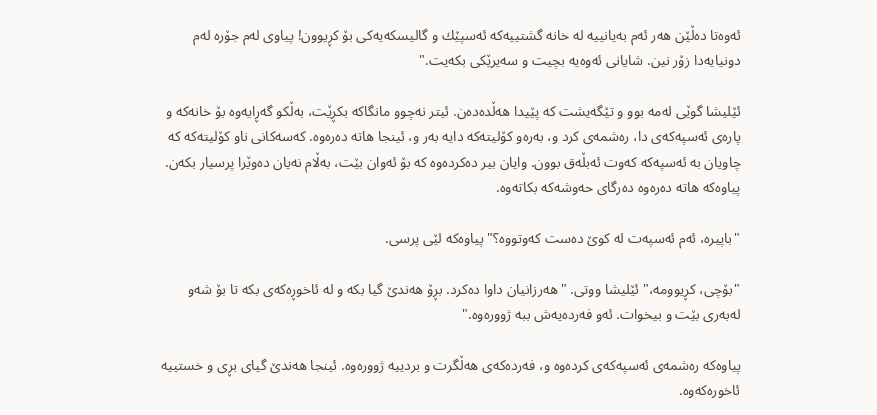ئەوەتا دەڵێن هەر ئەم بەیانییە لە خانە گشتییەکە ئەسپێك و گالیسکەیەکی بۆ کڕیوون! پیاوی لەم جۆرە لەم دونیایەدا زۆر نین. شایانی ئەوەیە بچیت و سەیرێکی بکەیت."

ئێلیشا گوێی لەمە بوو و تێگەیشت کە پێیدا هەڵدەدەن. ئیتر نەچوو مانگاکە بکڕێت، بەڵکو گەڕایەوە بۆ خانەکە و پارەی ئەسپەکەی دا، رەشمەی کرد و، بەرەو کۆلیتەکە دایە بەر و، ئینجا هاتە دەرەوە. کەسەکانی ناو کۆلیتەکە کە چاویان بە ئەسپەکە کەوت ئەبڵەق بوون. وایان بیر دەکردەوە کە بۆ ئەوان بێت، بەڵام نەیان دەوێرا پرسیار بکەن. پیاوەکە هاتە دەرەوە دەرگای حەوشەکە بکاتەوە.

"باپیرە، ئەم ئەسپەت لە کوێ دەست کەوتووە؟" پیاوەکە لێی پرسی.

"بۆچی، کڕیوومە،" ئێلیشا ووتی. "هەرزانیان داوا دەکرد. بڕۆ هەندێ گیا بکە و لە ئاخوڕەکەی بکە تا بۆ شەو لەبەری بێت و بیخوات. ئەو فەردەیەش ببە ژوورەوە."

پیاوەکە رەشمەی ئەسپەکەی کردەوە و، فەردەکەی هەڵگرت و بردییە ژوورەوە. ئینجا هەندێ گیای بڕی و خستییە ئاخورەکەوە.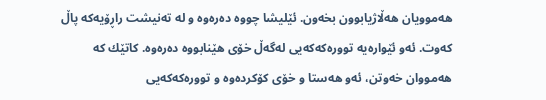هەموویان هەڵاژیابوون بخەون. ئێلیشا چووە دەرەوە و لە تەنیشت راڕۆیەکە پاڵ کەوت. ئەو ئێوارەیە توورەکەکەیی لەگەڵ خۆی هێنابووە دەرەوە. کاتێك کە هەمووان خەوتن، ئەو هەستا و خۆی کۆکردەوە و توورەکەکەیی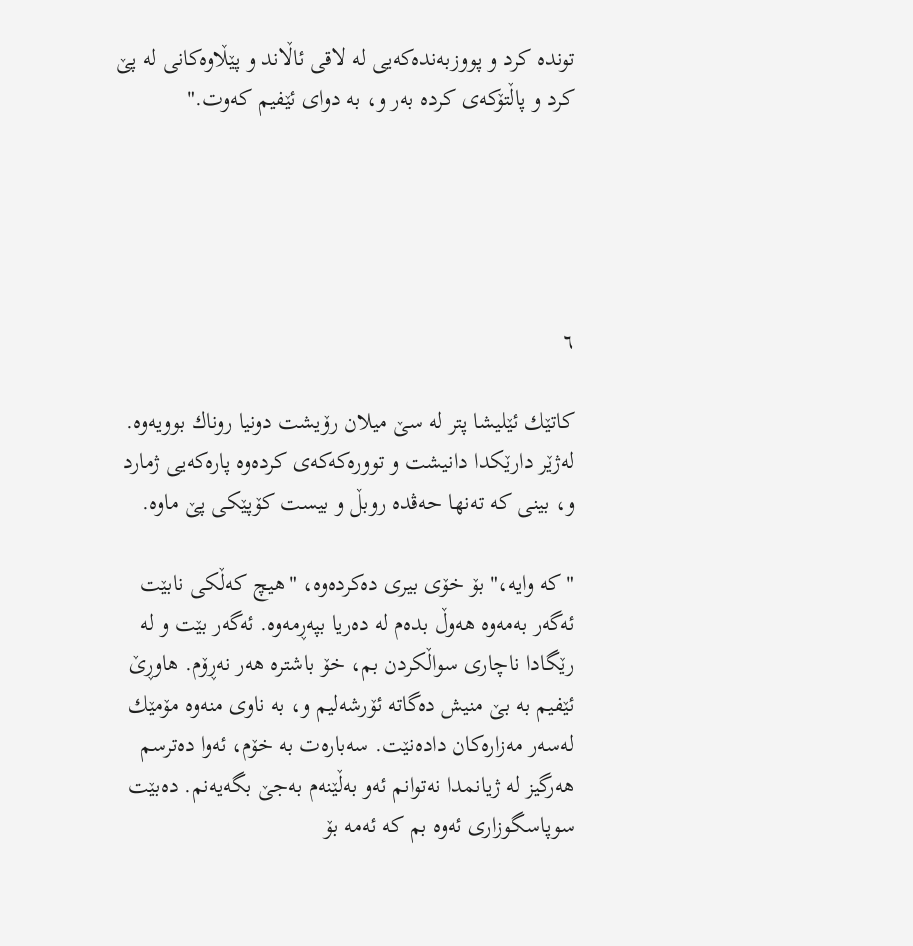توندە کرد و پووزبەندەکەیی لە لاقی ئاڵاند و پێڵاوەکانی لە پێ کرد و پاڵتۆکەی کردە بەر و، بە دوای ئێفیم کەوت."





٦

کاتێك ئێلیشا پتر لە سێ میلان رۆیشت دونیا روناك بوویەوە. لەژێر دارێکدا دانیشت و توورەکەکەی کردەوە پارەکەیی ژمارد و، بینی کە تەنها حەڤدە روبڵ و بیست کۆپێکی پێ ماوە.

"کە وایە،" بۆ خۆی بیری دەکردەوە، "هیچ کەڵکی نابێت ئەگەر بەمەوە هەوڵ بدەم لە دەریا بپەڕمەوە. ئەگەر بێت و لە رێگادا ناچاری سواڵکردن بم، خۆ باشترە هەر نەڕۆم. هاوڕێ ئێفیم بە بێ منیش دەگاتە ئۆرشەلیم و، بە ناوی منەوە مۆمێك لەسەر مەزارەکان دادەنێت. سەبارەت بە خۆم، ئەوا دەترسم هەرگیز لە ژیانمدا نەتوانم ئەو بەڵێنەم بەجێ بگەیەنم. دەبێت سوپاسگوزاری ئەوە بم کە ئەمە بۆ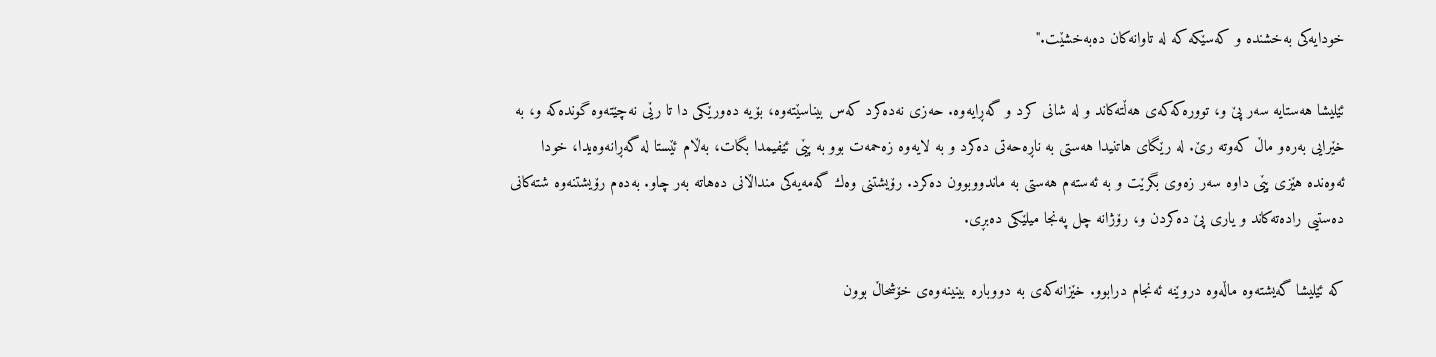خودایەکی بەخشندە و کەسێکە کە لە تاوانەکان دەبەخشێت."

ئێلیشا هەستایە سەر پێ و، توورەکەکەی هەڵتەکاند و لە شانی کرد و گەڕایەوە. حەزی نەدەکرد کەس بیناسێتەوە، بۆیە دەورێکی دا تا رێی نەچێتەوە گوندەکە و، بە خێرایی بەرەو ماڵ کەوتە رێ. لە رێگای هاتنیدا هەستی بە ناڕەحەتی دەکرد و بە لایەوە زەحمەت بوو بە پێی ئێفیمدا بگات، بەڵام ئێستا لە گەڕانەوەیدا، خودا ئەوەندە هێزی پێی داوە سەر زەوی بگرێت و بە ئەستەم هەستی بە ماندووبوون دەکرد. رۆیشتنی وەك گەمەیەکی منداڵانی دەهاتە بەر چاو. بەدەم رۆیشتنەوە شتەکانی دەستیی رادەتەکاند و یاری پێ دەکردن و، رۆژانە چل پەنجا میلێکی دەبڕی.

کە ئێلیشا گەیشتەوە ماڵەوە دروێنە ئەنجام درابوو. خێزانەکەی بە دووبارە بینینەوەی خۆشحاڵ بوون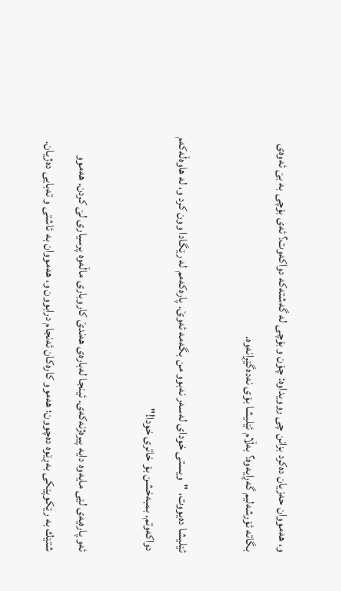و، هەمووان حەزیان دەکرد بزانن چی روویداوە: چۆن و بۆچی لە گەشتەکە دواکەوت؟ ئەی بۆچی بە بێ ئەوەی بگاتە ئۆرشەلیم گەڕایەوە؟ بەڵام ئێلیشا بۆی نەدەگێڕانەوە.

ئێلیشا دەیووت، "ویستی خودای لەسەر نەبوو من بگەمە ئەوێ. پارەکەمم لە رێگادا وون کرد و، لە هاوەڵەکەم دواکەوتم. بمبەخشن بۆ خاتری خودا!"

ئەو پارەیەی لێی مایەوە دایە پیرەژنەکەی. ئینجا لەبارەی هەندێ کاروباری ماڵەوە پرسیاری لێ کردن. هەموو شتێك بە رێکوپێكی بەڕێوە دەچوون؛ هەموو کارەکان ئەنجام درابوون و، هەمووان بە ئاشتی و تەبایی دەژیان.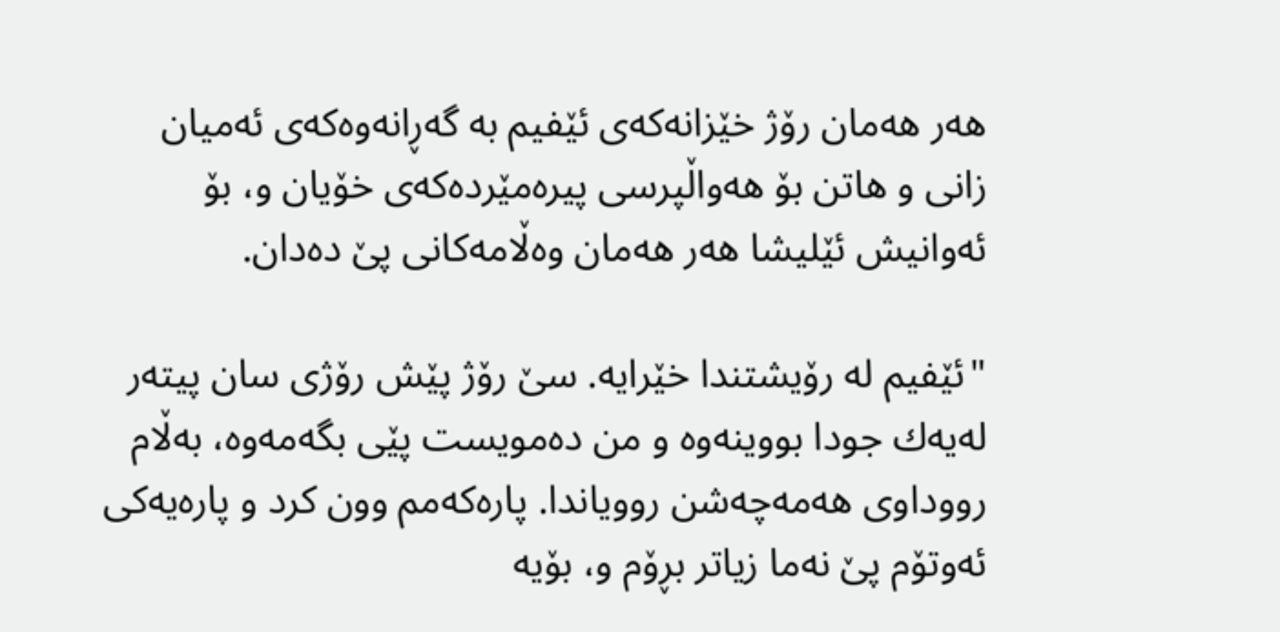هەر هەمان رۆژ خێزانەکەی ئێفیم بە گەڕانەوەکەی ئەمیان زانی و هاتن بۆ هەواڵپرسی پیرەمێردەکەی خۆیان و، بۆ ئەوانیش ئێلیشا هەر هەمان وەڵامەکانی پێ دەدان.

"ئێفیم لە رۆیشتندا خێرایە. سێ رۆژ پێش رۆژی سان پیتەر لەیەك جودا بووینەوە و من دەمویست پێی بگەمەوە، بەڵام رووداوی هەمەچەشن روویاندا. پارەکەمم وون کرد و پارەیەکی ئەوتۆم پێ نەما زیاتر بڕۆم و، بۆیە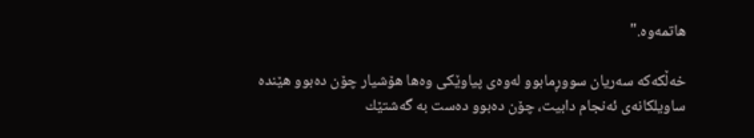هاتمەوە."

خەڵکەکە سەریان سووڕمابوو لەوەی پیاوێکی وەها هۆشیار چۆن دەبوو هێندە ساویلکانەی ئەنجام دابیت، چۆن دەبوو دەست بە گەشتێك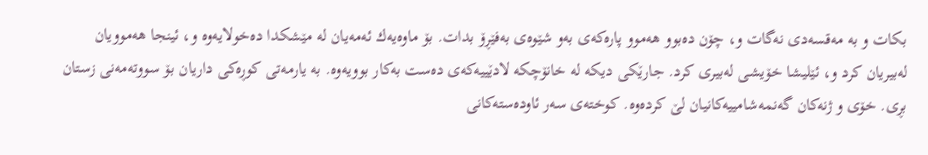بکات و بە مەقسەدی نەگات و، چۆن دەبوو هەموو پارەکەی بەو شێوەی بەفێڕۆ بدات. بۆ ماوەیەك ئەمەیان لە مێشکدا دەخولایەوە و، ئینجا هەموویان لەبیریان کرد و، ئێلیشا خۆیشی لەبیری کرد. جارێکی دیکە لە خانۆچکە لادێییەکەی دەست بەکار بوویەوە. بە یارمەتی کوڕەکی داریان بۆ سووتەمەنی زستان بڕی. خۆی و ژنەکان گەنمەشامییەکانیان لێ کردەوە. کوختەی سەر ئاودەستەکانی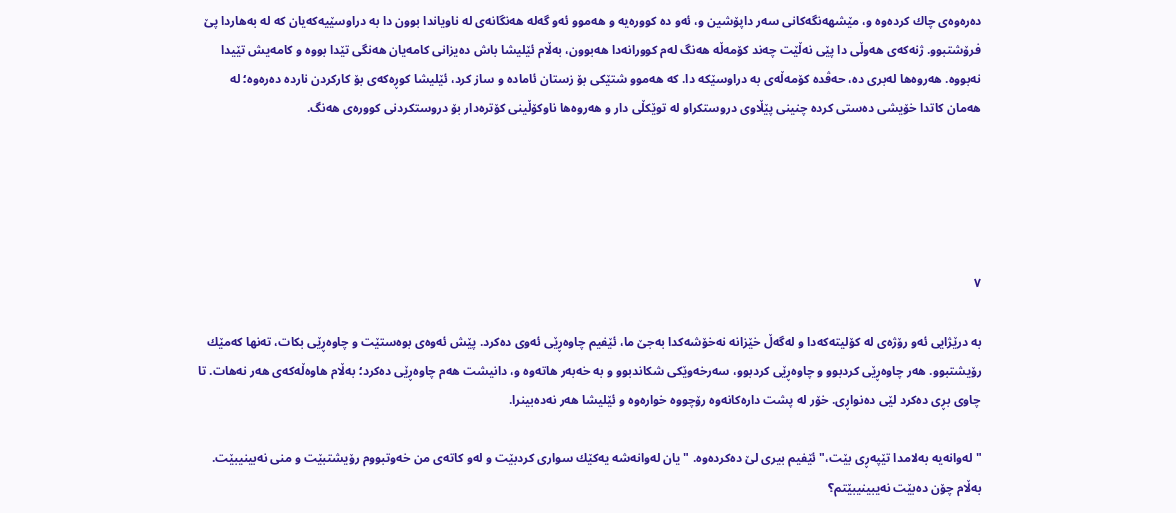دەرەوەی چاك کردەوە و، مێشهەنگەکانی سەر داپۆشین و، ئەو دە کوورەیە و هەموو ئەو گەلە هەنگانەی لە ناویاندا بوون دا بە دراوسێیەکەیان کە لە بەهاردا پێ فرۆشتبوو. ژنەکەی هەوڵی دا پێی نەڵێت چەند کۆمەڵە هەنگ لەم کوورانەدا هەبوون، بەڵام ئێلیشا باش دەیزانی کامەیان هەنگی تێدا بووە و کامەیش تێیدا نەبووە. هەروەها لەبری دە، حەڤدە کۆمەڵەی بە دراوسێکە دا. کە هەموو شتێکی بۆ زستان ئامادە و ساز کرد، ئێلیشا کوڕەکەی بۆ کارکردن ناردە دەرەوە؛ لە هەمان کاتدا خۆیشی دەستی کردە چنینی پێڵاوی دروستکراو لە توێکڵی دار و هەروەها ناوکۆڵینی کۆترەدار بۆ دروستکردنی کوورەی هەنگ.





٧

بە درێژایی ئەو رۆژەی لە کۆلیتەکەدا و لەگەڵ خێزانە نەخۆشەکدا بەجێ ما، ئێفیم چاوەڕێی ئەوی دەکرد. پێش ئەوەی بوەستێت و چاوەڕێی بکات، تەنها کەمێك رۆیشتبوو. هەر چاوەڕێی کردبوو و چاوەڕێی کردبوو، سەرخەوێکی شکاندبوو و بە خەبەر هاتەوە و، دانیشت هەم چاوەڕێی دەکرد؛ بەڵام هاوەڵەکەی هەر نەهات. تا چاوی بڕی دەکرد لێی دەنواڕی. خۆر لە پشت دارەکانەوە رۆچووە خوارەوە و ئێلیشا هەر نەدەبینرا.

"لەوانەیە بەلامدا تێپەڕی بێت،" ئێفیم بیری لێ دەکردەوە. "یان لەوانەشە یەکێك سواری کردبێت و لەو کاتەی من خەوتبووم رۆیشتبێت و منی نەبینیبێت. بەڵام چۆن دەبێت نەیبینیبێتم؟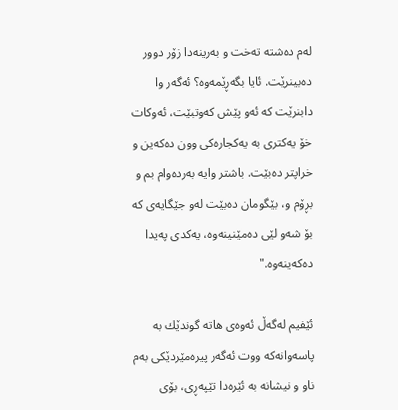لەم دەشتە تەخت و بەرینەدا زۆر دوور دەبینرێت. ئایا بگەڕێمەوە؟ ئەگەر وا دابنرێت کە ئەو پێش کەوتبێت، ئەوکات خۆ یەکتری بە یەکجارەکی وون دەکەین و خراپتر دەبێت. باشتر وایە بەردەوام بم و بڕۆم و، بێگومان دەبێت لەو جێگایەی کە بۆ شەو لێی دەمێنینەوە، یەکدی پەیدا دەکەینەوە."

ئێفیم لەگەڵ ئەوەی هاتە گوندێك بە پاسەوانەکە ووت ئەگەر پیرەمێردێکی بەم ناو و نیشانە بە ئێرەدا تێپەڕی، بۆی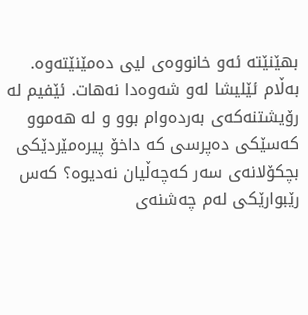بهێنێتە ئەو خانووەی لیی دەمێنێتەوە. بەڵام ئێلیشا لەو شەوەدا نەهات. ئێفیم لە رۆیشتنەکەی بەردەوام بوو و لە هەموو کەسێکی دەپرسی کە داخۆ پیرەمێردێکی بچکۆلانەی سەر کەچەڵیان نەدیوە؟ کەس رێبوارێکی لەم چەشنەی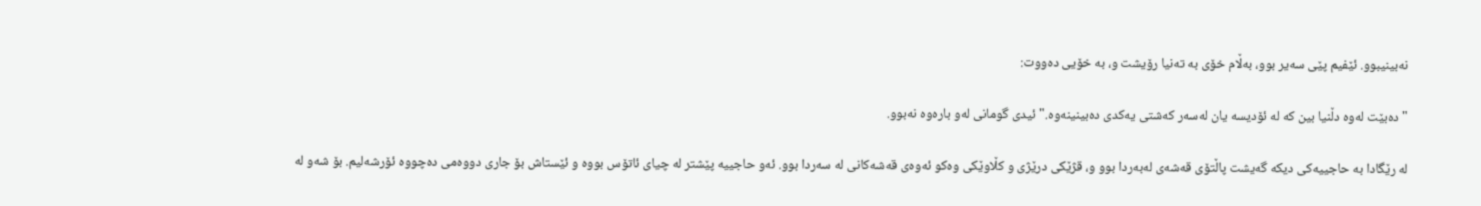نەبینیبوو. ئێفیم پێی سەیر بوو، بەڵام خۆی بە تەنیا رۆیشت و، بە خۆیی دەووت:

"دەبێت لەوە دڵنیا بین کە لە ئۆدیسە یان لەسەر کەشتی یەکدی دەبینینەوە." ئیدی گومانی لەو بارەوە نەبوو.

لە رێگادا بە حاجییەکی دیکە گەیشت پاڵتۆی قەشەی لەبەردا بوو و، قژێکی درێژی و کڵاوێکی وەکو ئەوەی قەشەکانی لە سەردا بوو. ئەو حاجییە پێشتر لە چیای ئاتۆس بووە و ئێستاش بۆ جاری دووەمی دەچووە ئۆرشەلیم. بۆ شەو لە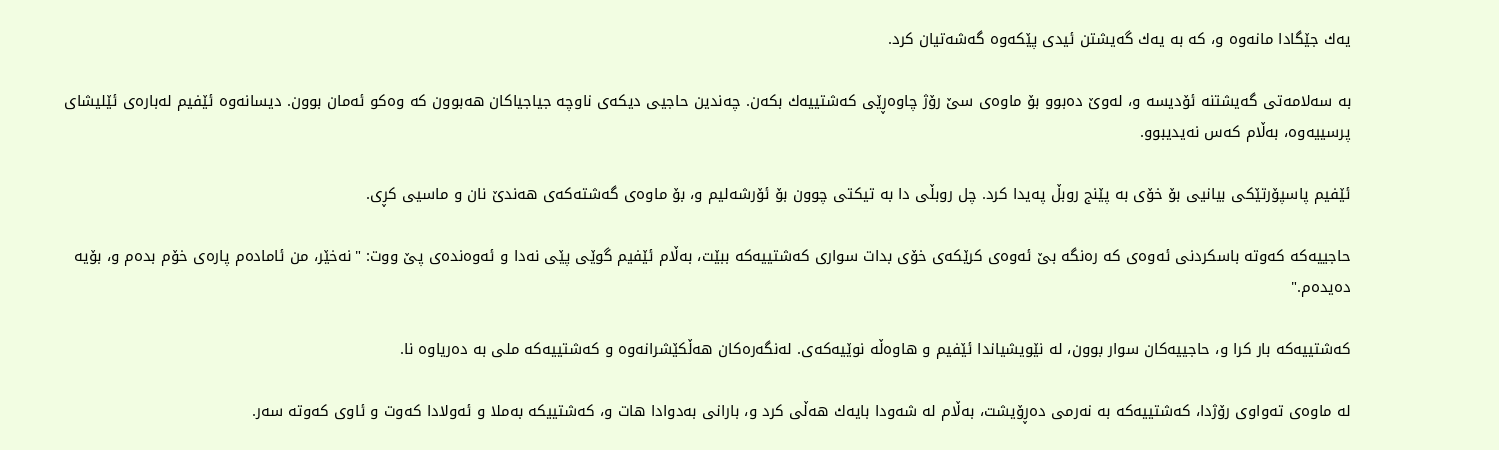یەك جێگادا مانەوە و، کە بە یەك گەیشتن ئیدی پێکەوە گەشەتیان کرد.

بە سەلامەتی گەیشتنە ئۆدیسە و، لەوێ دەبوو بۆ ماوەی سێ رۆژ چاوەڕێی کەشتییەك بکەن. چەندین حاجیی دیکەی ناوچە جیاجیاکان هەبوون کە وەکو ئەمان بوون. دیسانەوە ئێفیم لەبارەی ئێلیشای پرسییەوە، بەڵام کەس نەیدیبوو.

ئێفیم پاسپۆرتێکی بیانیی بۆ خۆی بە پێنج روبڵ پەیدا کرد. چل روبڵی دا بە تیکتی چوون بۆ ئۆرشەلیم و، بۆ ماوەی گەشتەکەی هەندێ نان و ماسیی کڕی.

حاجییەکە کەوتە باسکردنی ئەوەی کە رەنگە بێ ئەوەی کرێکەی خۆی بدات سواری کەشتییەکە ببێت، بەڵام ئێفیم گوێی پێی نەدا و ئەوەندەی پێ ووت: "نەخێر، من ئامادەم پارەی خۆم بدەم و، بۆیە دەیدەم."

کەشتییەکە بار کرا و، حاجییەکان سوار بوون، لە نێویشیاندا ئێفیم و هاوەڵە نوێیەکەی. لەنگەرەکان هەڵکێشرانەوە و کەشتییەکە ملی بە دەریاوە نا.

لە ماوەی تەواوی رۆژدا، کەشتییەکە بە نەرمی دەڕۆیشت، بەڵام لە شەودا بایەك هەڵی کرد و، بارانی بەدوادا هات و، کەشتییکە بەملا و ئەولادا کەوت و ئاوی کەوتە سەر.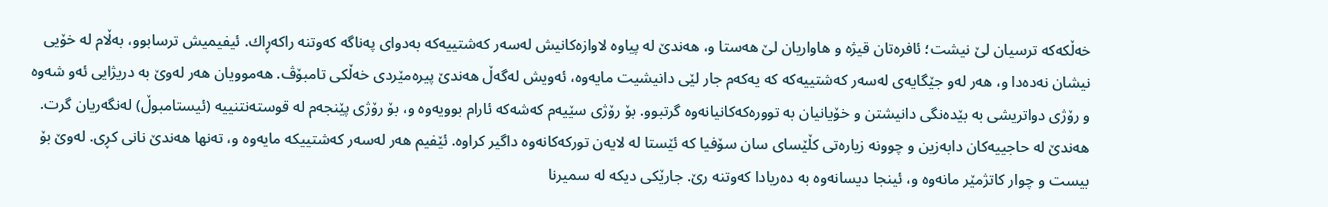خەڵکەکە ترسیان لێ نیشت؛ ئافرەتان قیژە و هاواریان لێ هەستا و، هەندێ لە پیاوە لاوازەکانیش لەسەر کەشتییەکە بەدوای پەناگە کەوتنە راکەڕاك. ئیفیمیش ترسابوو، بەڵام لە خۆیی نیشان نەدەدا و، هەر لەو جێگایەی لەسەر کەشتییەکە کە یەکەم جار لێی دانیشیت مایەوە، ئەویش لەگەڵ هەندێ پیرەمێردی خەڵکی تامبۆڤ. هەموویان هەر لەوێ بە دریژایی ئەو شەوە و رۆژی دواتریشی بە بێدەنگی دانیشتن و خۆیانیان بە توورەکەکانیانەوە گرتبوو. بۆ رۆژی سێیەم کەشەکە ئارام بوویەوە و، بۆ رۆژی پێنجەم لە قوستەنتنییە (ئیستامبوڵ) لەنگەریان گرت. هەندێ لە حاجییەکان دابەزین و چوونە زیارەتی کڵێسای سان سۆفیا کە ئێستا لە لایەن تورکەکانەوە داگیر کراوە. ئێفیم هەر لەسەر کەشتییکە مایەوە و، تەنها هەندێ نانی کڕی. لەوێ بۆ بیست و چوار کاتژمێر مانەوە و، ئینجا دیسانەوە بە دەریادا کەوتنە رێ. جارێکی دیکە لە سمیرنا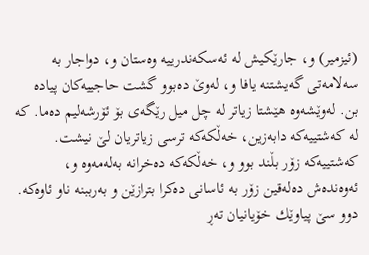(ئیزمیر) و، جارێکیش لە ئەسکەندرییە وەستان و، دواجار بە سەلامەتی گەیشتنە یافا و، لەوێ دەبوو گشت حاجییەکان پیادە بن. لەوێشەوە هێشتا زیاتر لە چل میل رێگەی بۆ ئۆرشەلیم دەما. کە لە کەشتییەکە دابەزین، خەڵکەکە ترسی زیاتریان لێ نیشت. کەشتییەکە زۆر بڵند بوو و، خەڵکەکە دەخرانە بەلەمەوە و، ئەوەندەش دەلەقین زۆر بە ئاسانی دەکرا بترازێن و بەرببنە ناو ئاوەکە. دوو سێ پیاوێك خۆیانیان تەڕ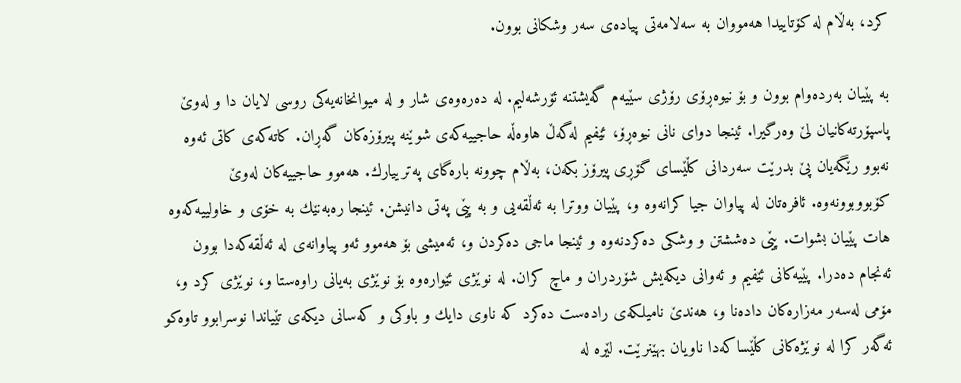کرد، بەڵام لە کۆتاییدا هەمووان بە سەلامەتی پیادەی سەر وشکانی بوون.

بە پێیان بەردەوام بوون و بۆ نیوەڕۆی رۆژی سێیەم گەیشتنە ئۆرشەلیم. لە دەرەوەی شار و لە میوانخانەیەکی روسی لایان دا و لەوێ پاسپۆرتەکانیان لێ وەرگیرا. ئینجا دوای نانی نیوەڕۆ، ئێفیم لەگەڵ هاوەڵە حاجییەکەی شوێنە پیرۆزەکان گەڕان. کاتەکەی کاتی ئەوە نەبوو رێگەیان پێ بدرێت سەردانی کڵێسای گۆڕی پیرۆز بکەن، بەڵام چوونە بارەگای پەترییارك. هەموو حاجییەکان لەوێ کۆبووبوونەوە. ئافرەتان لە پیاوان جیا کرانەوە و، پێیان ووترا بە ئەڵقەیی و بە پێی پەتی دانیشن. ئینجا رەبەنێك بە خۆی و خاولییەکەوە هات پێیان بشوات. پێی دەششتن و وشکی دەکردنەوە و ئینجا ماجی دەکردن و، ئەمیشی بۆ هەموو ئەو پیاوانەی لە ئەڵقەکەدا بوون ئەنجام دەدرا. پێیەکانی ئێفیم و ئەوانی دیکەیش شۆردران و ماچ کران. لە نوێژی ئێوارەوە بۆ نوێژی بەیانی راوەستا و، نوێژی کرد و، مۆمی لەسەر مەزارەکان دادەنا و، هەندێ نامیلکەی رادەست دەکرد کە ناوی دایك و باوکی و کەسانی دیکەی تێیاندا نوسرابوو تاوەکو ئەگەر کرا لە نوێژەکانی کڵێساکەدا ناویان بهێنرێت. لێرە لە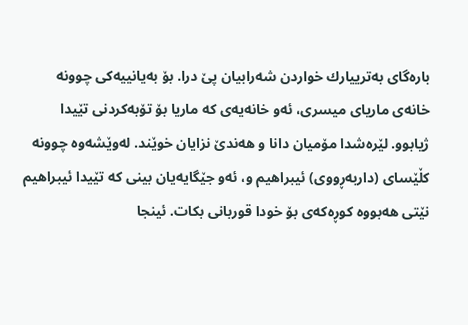بارەگای بەترییارك خواردن شەرابیان پێ درا. بۆ بەیانییەکی چوونە خانەی ماریای میسری، ئەو خانەیەی کە ماریا بۆ تۆبەکردنی تێیدا ژیابوو. لێرەشدا مۆمیان دانا و هەندێ نزایان خوێند. لەوێشەوە چوونە کڵێسای (داربەڕووی) ئیبراهیم و، ئەو جێگایەیان بینی کە تێیدا ئیبراهیم نێتی هەبووە کوڕەکەی بۆ خودا قوربانی بکات. ئینجا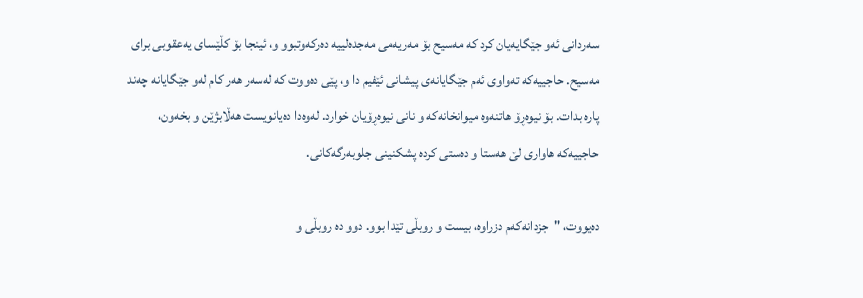سەردانی ئەو جێگایەیان کرد کە مەسیح بۆ مەریەمی مەجدەلییە دەرکەوتبوو و، ئینجا بۆ کڵێسای یەعقوبی برای مەسیح. حاجییەکە تەواوی ئەم جێگایانەی پیشانی ئێفیم دا و، پێی دەووت کە لەسەر هەر کام لەو جێگایانە چەند پارە بدات. بۆ نیوەڕۆ هاتنەوە میوانخانەکە و نانی نیوەڕۆیان خوارد. لەوەدا دەیانویست هەڵابژێن و بخەون، حاجییەکە هاواری لێ هەستا و دەستی کردە پشکنینی جلوبەرگەکانی.

دەیووت، "جزدانەکەم دزراوە، بیست و روبڵی تێدا بوو. دوو دە روبڵی و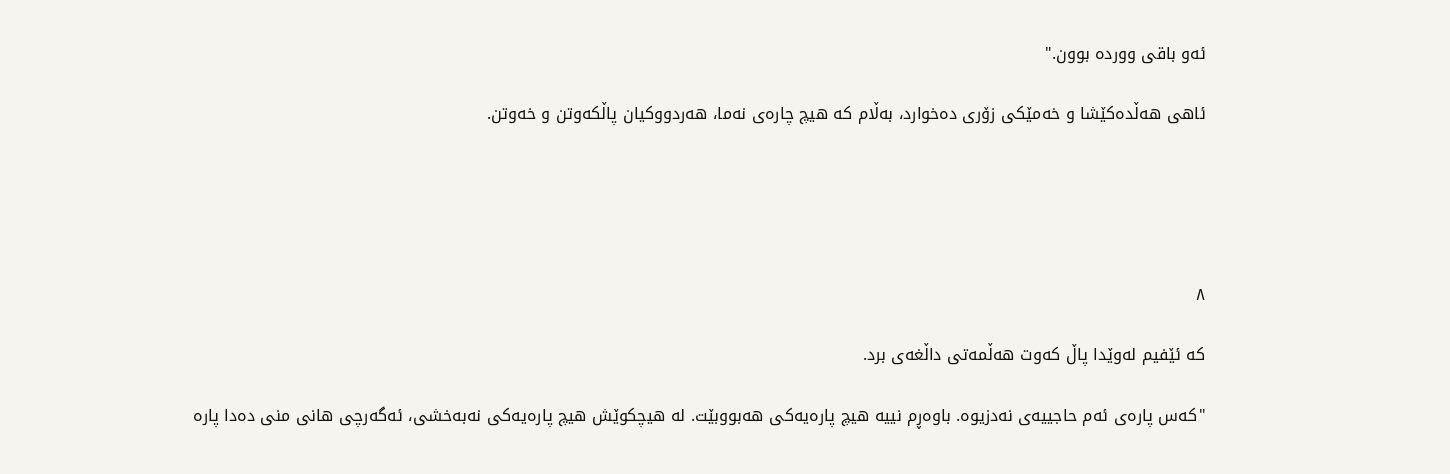ئەو باقی ووردە بوون."

ئاهی هەڵدەکێشا و خەمێکی زۆری دەخوارد، بەڵام کە هیچ چارەی نەما، هەردووکیان پاڵکەوتن و خەوتن.





٨

کە ئێفیم لەوێدا پاڵ کەوت هەڵمەتی داڵغەی برد.

"کەس پارەی ئەم حاجییەی نەدزیوە. باوەڕم نییە هیچ پارەیەکی هەبووبێت. لە هیچکوێش هیچ پارەیەکی نەبەخشی، ئەگەرچی هانی منی دەدا پارە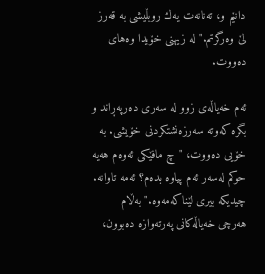دانێم و، تەنانەت یەك روبڵیشی بە قەرز لێ وەرگرتم." لە زیهنی خۆیدا وەهای دەووت.

ئەم خەیاڵەی زوو لە سەری دەرپەڕاند و بگرە کەوتە سەرزەنشتکردنی خۆیشی. بە خۆیی دەووت، "چ مافێکی ئەوەم هەیە حوکم لەسەر ئەم پیاوە بدەم؟ ئەمە تاوانە. چیدیکە بیری لێناکەمەوە." بەڵام هەرچی خەیاڵەکانی پەرتەوازە دەبوون،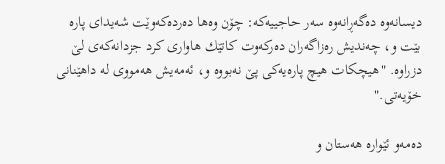دیسانەوە دەگەڕانەوە سەر حاجییەکە: چۆن وەها دەردەکەوێت شەیدای پارە بێت و، چەندیش رەزاگەران دەرکەوت کاتێك هاواری کرد جزدانەکەی لێ دزراوە. "هیچکات هیچ پارەیەکی پێ نەبووە و، ئەمەیش هەمووی لە داهێنانی خۆیەتی."

دەمەو ئێوارە هەستان و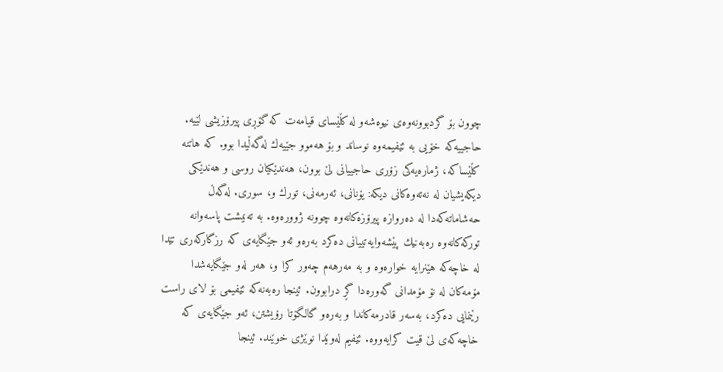چوون بۆ گردبوونەوەی نیوەشەو لە کڵێسای قیامەت کە گۆڕی پیرۆزیشی لێیە. حاجییەکە خۆیی بە ئێفیمەوە نوساند و بۆ هەموو جێیەك لەگەڵیدا بوو. کە هاتنە کڵێساکە، ژمارەیەکی زۆری حاجییانی لێ بوون، هەندێکیان روسی و هەندێکی دیکەیشیان لە نەتەوەکانی دیکە: یۆنانی، ئەرمەنی، تورك و، سوری. لەگەڵ حەشاماتەکەدا لە دەروازە پیرۆزەکانەوە چوونە ژوورەوە. بە تەنیشت پاسەوانە تورکەکانەوە رەبەنیك پێشەوایەتییانی دەکرد بەرەو ئەو جێگایەی کە رزگارکەری تێدا لە خاچەکە هێنرایە خوارەوە و بە مەرهەم چەور کرا و، هەر لەو جێگایەشدا مۆمەکان لە نۆ مۆمدانی گەورەدا گڕ درابوون. ئینجا رەبەنەکە ئێفیمی بۆ لای راست رێنمایی دەکرد، بەسەر قادرمەکاندا و بەرەو گالگۆتا رۆیشتن، ئەو جێگایەی کە خاچەکەی لێ قیت کرایەووە. ئێفیم لەوێدا نوێژی خوێند. ئینجا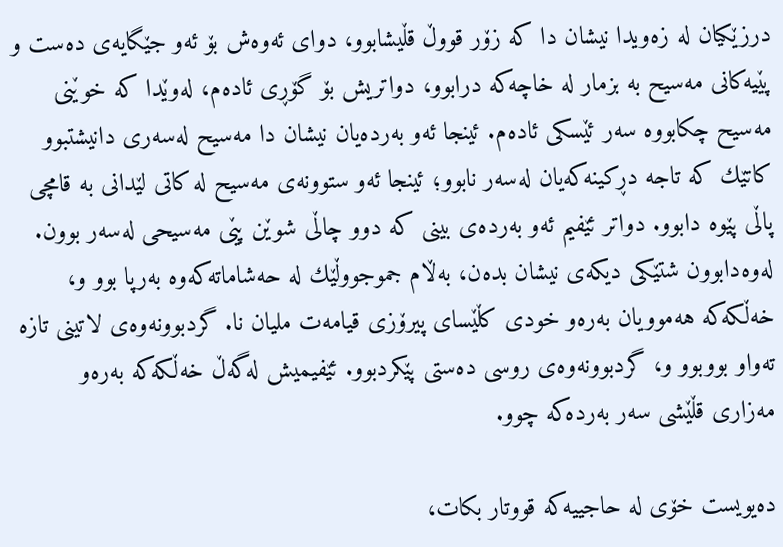درزێکیان لە زەویدا نیشان دا کە زۆر قووڵ قڵیشابوو، دوای ئەوەش بۆ ئەو جێگایەی دەست و پێیەکانی مەسیح بە بزمار لە خاچەکە درابوو، دواتریش بۆ گۆڕی ئادەم، لەوێدا کە خوێنی مەسیح چکابووە سەر ئێسکی ئادەم. ئینجا ئەو بەردەیان نیشان دا مەسیح لەسەری دانیشتبوو کاتێك کە تاجە دڕکینەکەیان لەسەر نابوو؛ ئینجا ئەو ستوونەی مەسیح لە کاتی لێدانی بە قامچی پاڵی پێوە دابوو. دواتر ئێفیم ئەو بەردەی بینی کە دوو چاڵی شوێن پێی مەسیحی لەسەر بوون. لەوەدابوون شتێکی دیکەی نیشان بدەن، بەڵام جموجووڵێك لە حەشاماتەکەوە بەرپا بوو و، خەڵکەکە هەموویان بەرەو خودی کڵێسای پیرۆزی قیامەت ملیان نا. گردبوونەوەی لاتینی تازە تەواو بووبوو و، گردبوونەوەی روسی دەستی پێکردبوو. ئێفیمیش لەگەڵ خەڵکەکە بەرەو مەزاری قڵێشی سەر بەردەکە چوو.

دەیویست خۆی لە حاجییەکە قووتار بکات،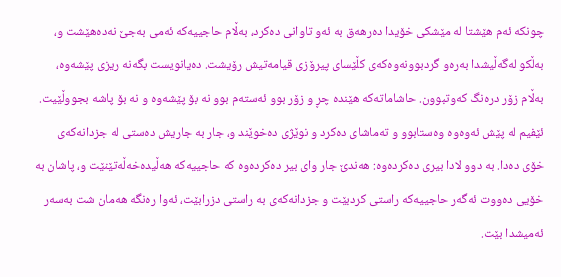چونکە ئەم هێشتا لە مێشکی خۆیدا دەرهەق بە ئەو تاوانی دەکرد، بەڵام حاجییەکە ئەمی بەجێ نەدەهێشت و، بەڵکو لەگەڵیشدا بەرەو گردبوونەوەکەی کڵێسای پیرۆزی قیامەتیش رۆیشت. دەیانویست بگەنە ریزی پێشەوە، بەڵام زۆر درەنگ کەوتبوون. حاشاماتەکە هێندە چڕ و زۆر بوو ئەستەم بوو نە بۆ پێشەوە و نە بۆ پاشە بجووڵێیت. ئێفیم لە پێش ئەوەوە وەستابوو و تەماشای دەکرد و نوێژی دەخوێند و، جار بە جاریش دەستی لە جزدانەکەی خۆی دەدا. بە دوو لادا بیری دەکردەوە: هەندێ جار وای بیر دەکردەوە کە حاجییەکە هەڵیدەخەڵەتێنێت و، پاشان بە خۆیی دەووت ئەگەر حاجییەکە راستی کردبێت و جزدانەکەی بە راستی دزرابێت، ئەوا رەنگە هەمان شت بەسەر ئەمیشدا بێت.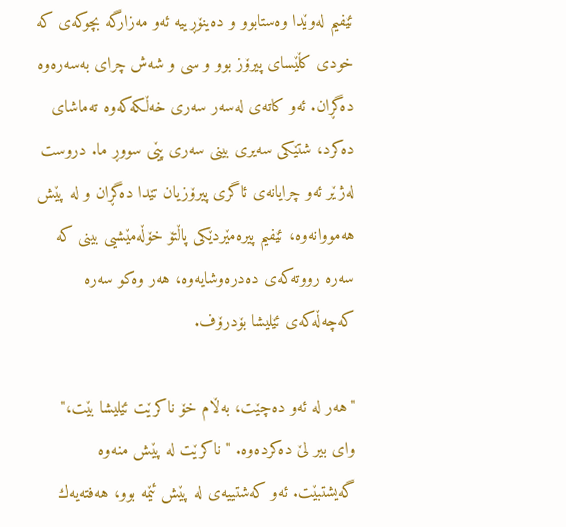ئێفیم لەوێدا وەستابوو و دەینۆڕییە ئەو مەزارگە بچوکەی کە خودی کڵێسای پیرۆز بوو و سی و شەش چرای بەسەرەوە دەگڕان. ئەو کاتەی لەسەر سەری خەڵکەکەوە تەماشای دەکرد، شتێکی سەیری بینی سەری پێی سووڕ ما. دروست لەژێر ئەو چرایانەی ئاگری پیرۆزیان تێدا دەگڕان و لە پێش هەمووانەوە، ئێفیم پیرەمێردێکی پاڵتۆ خۆڵەمێشیی بینی کە سەرە رووتەکەی دەدرەوشایەوە، هەر وەکو سەرە کەچەڵەکەی ئێلیشا بۆدرۆف.

"هەر لە ئەو دەچێت، بەڵام خۆ ناکرێت ئێلیشا بێت،" وای بیر لێ دەکردەوە. "ناکرێت لە پێش منەوە گەیشتبێت. ئەو کەشتییەی لە پێش ئێمە بوو، هەفتەیەك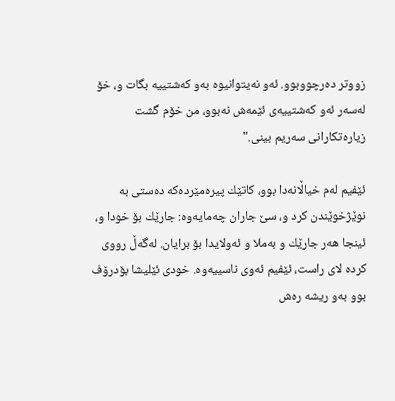زووتر دەرچووبوو. ئەو نەیتوانیوە بەو کەشتییە بگات و، خۆ لەسەر ئەو کەشتییەی ئێمەش نەبوو، من خۆم گشت زیارەتکارانی سەریم بینی."

ئێفیم لەم خیاڵانەدا بوو، کاتێك پیرەمێردەکە دەستی بە نوێژخوێندن کرد و، سێ جاران چەمایەوە: جارێك بۆ خودا و، ئینجا هەر جارێك و بەملا و ئەولایدا بۆ برایان. لەگەڵ رووی کردە لای راست، ئێفیم ئەوی ناسییەوە. خودی ئێلیشا بۆدرۆف بوو بەو ریشە رەش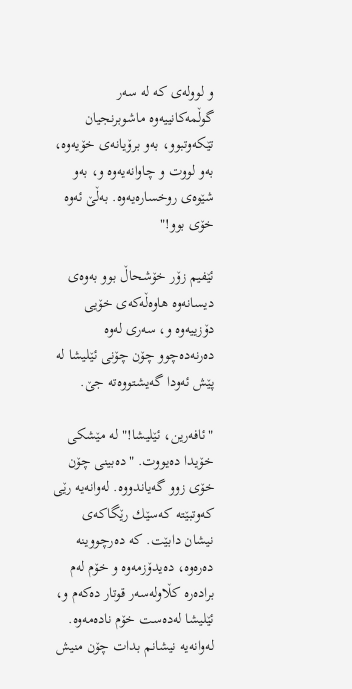و لوولەی کە لە سەر گوڵمەکانییەوە ماشوبرنجیان تێکەوتبوو، بەو برۆیانەی خۆیەوە، بەو لووت و چاوانەیەوە و، بەو شێوەی روخسارەیەوە. بەڵێ ئەوە خۆی بوو!"

ئێفیم زۆر خۆشحاڵ بوو بەوەی دیسانەوە هاوەڵەکەی خۆیی دۆزییەوە و، سەری لەوە دەرنەدەچوو چۆن چۆنی ئێلیشا لە پێش ئەودا گەیشتووەتە جێ.

"ئافەرین، ئێلیشا!" لە مێشکی خۆیدا دەیووت. "دەبینی چۆن خۆی زوو گەیاندووە. لەوانەیە رێی کەوتبێتە کەسێك رێگاکەی نیشان دابێت. کە دەرچووینە دەرەوە، دەیدۆزمەوە و خۆم لەم برادەرە کڵاولەسەر قوتار دەکەم و، ئێلیشا لەدەست خۆم نادەمەوە. لەوانەیە نیشانم بدات چۆن منیش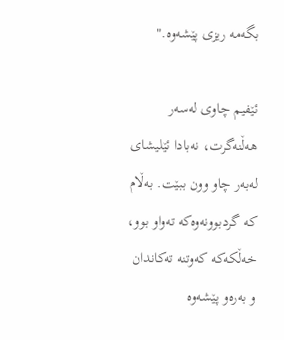بگەمە ریزی پێشەوە."

ئێفیم چاوی لەسەر هەڵنەگرت، نەبادا ئێلیشای لەبەر چاو وون ببێت. بەڵام کە گردبوونەوەکە تەواو بوو، خەڵکەکە کەوتنە تەکاندان و بەرەو پێشەوە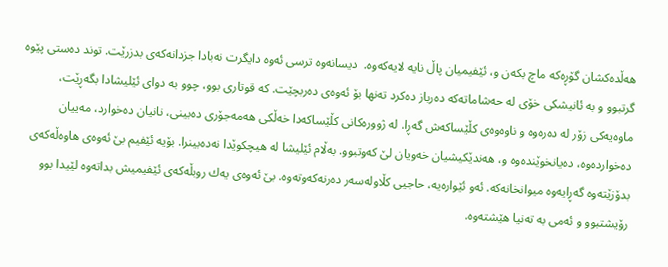هەڵدەکشان گۆڕەکە ماچ بکەن و، ئێفیمیان پاڵ نایە لایەکەوە.  دیسانەوە ترسی ئەوە دایگرت نەبادا جزدانەکەی بدزرێت. توند دەستی پێوە گرتبوو و بە ئانیشکی خۆی لە حەشاماتەکە دەرباز دەکرد تەنها بۆ ئەوەی دەربچێت. کە قوتاری بوو، چوو بە دوای ئێلیشادا بگەڕێت، ماوەیەکی زۆر لە دەرەوە و ناوەوەی کڵێساکەش گەڕا. لە ژوورەکانی کڵێساکەدا خەڵکی هەمەجۆری دەبینی، نانیان دەخوارد، مەییان دەخواردەوە، دەیانخوێندەوە و، هەندێکیشیان خەویان لێ کەوتبوو. بەڵام ئێلیشا لە هیچکوێدا نەدەبینرا. بۆیە ئێفیم بێ ئەوەی هاوەڵەکەی بدۆزێتەوە گەڕایەوە میوانخانەکە. ئەو ئێوارەیە، حاجیی کڵاولەسەر دەرنەکەوتەوە. بێ ئەوەی یەك روبڵەکەی ئێفیمیش بداتەوە لێیدا بوو رۆیشتبوو و ئەمی بە تەنیا هێشتەوە.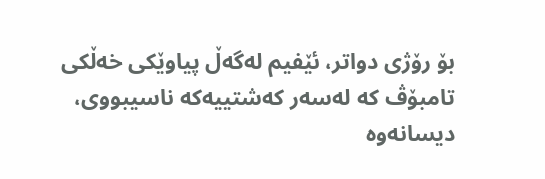بۆ رۆژی دواتر، ئێفیم لەگەڵ پیاوێکی خەڵکی تامبۆڤ کە لەسەر کەشتییەکە ناسیبووی، دیسانەوە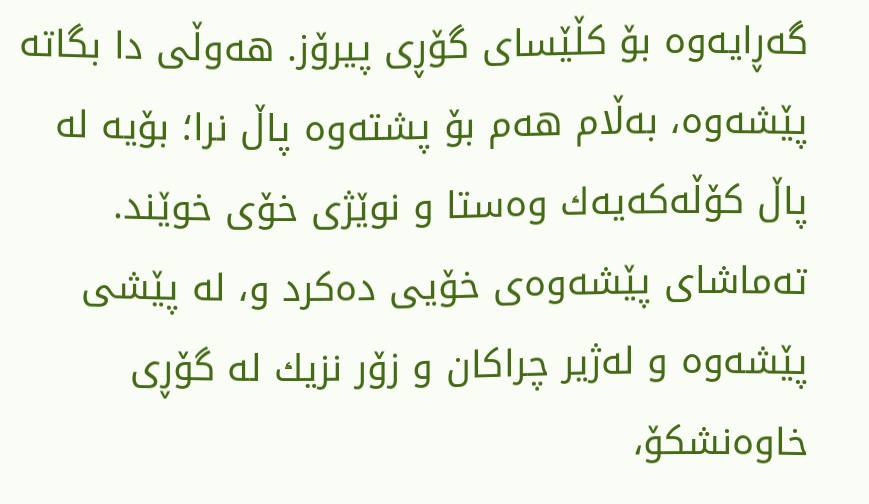گەڕایەوە بۆ کڵێسای گۆڕی پیرۆز. هەوڵی دا بگاتە پێشەوە، بەڵام هەم بۆ پشتەوە پاڵ نرا؛ بۆیە لە پاڵ کۆڵەکەیەك وەستا و نوێژی خۆی خوێند. تەماشای پێشەوەی خۆیی دەکرد و، لە پێشی پێشەوە و لەژیر چراکان و زۆر نزیك لە گۆڕی خاوەنشکۆ،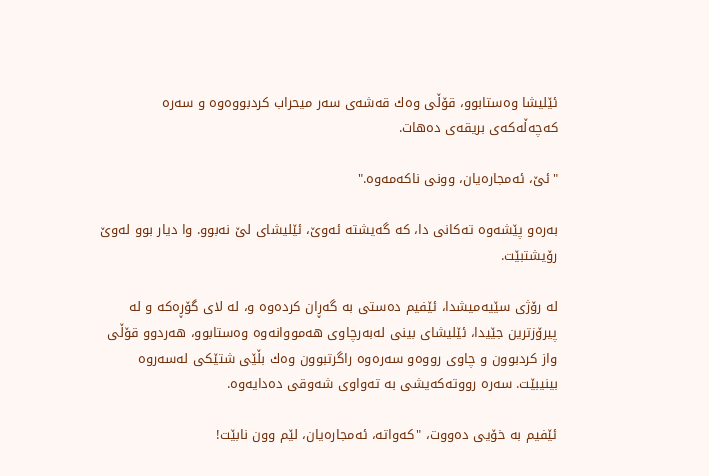ئێلیشا وەستابوو، قۆڵی وەك قەشەی سەر میحراب کردبووەوە و سەرە کەچەڵەکەی بریقەی دەهات.

"ئێ، ئەمجارەیان، وونی ناکەمەوە."

بەرەو پێشەوە تەکانی دا، کە گەیشتە ئەوێ، ئێلیشای لێ نەبوو. وا دیار بوو لەوێ رۆیشتبێت.

لە رۆژی سێیەمیشدا، ئێفیم دەستی بە گەڕان کردەوە و، لە لای گۆڕەکە و لە پیرۆزترین جێیدا، ئێلیشای بینی لەبەرچاوی هەمووانەوە وەستابوو، هەردوو قۆڵی واز کردبوون و چاوی رووەو سەرەوە راگرتبوون وەك بڵێی شتێکی لەسەروە بینیبێت. سەرە رووتەکەیشی بە تەواوی شەوقی دەدایەوە.

ئێفیم بە خۆیی دەووت، "کەواتە، ئەمجارەیان، لێم وون نابێت!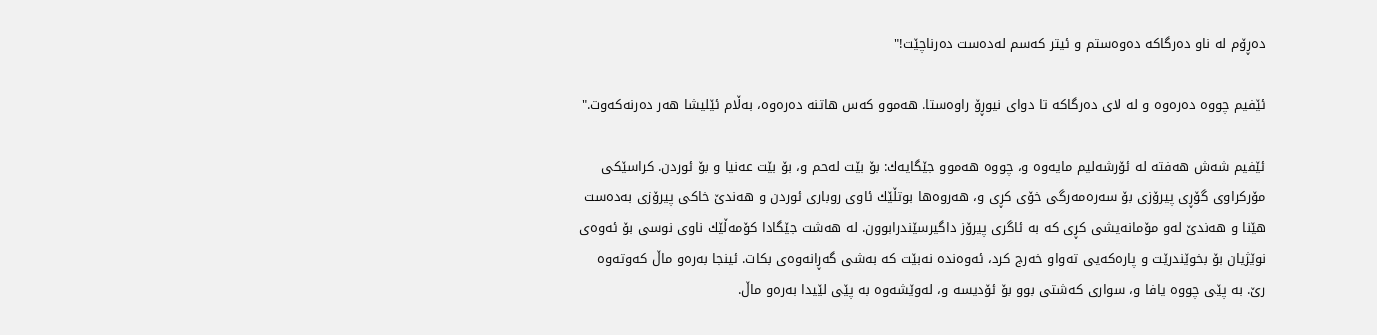دەڕۆم لە ناو دەرگاکە دەوەستم و ئیتر کەسم لەدەست دەرناچێت!"

ئێفیم چووە دەرەوە و لە لای دەرگاکە تا دوای نیوڕۆ راوەستا. هەموو کەس هاتنە دەرەوە، بەڵام ئێلیشا هەر دەرنەکەوت."

ئێفیم شەش هەفتە لە ئۆرشەلیم مایەوە و، چووە هەموو جێگایەك: بۆ بێت لەحم و، بۆ بێت عەنیا و بۆ ئوردن. کراسێکی مۆرکراوی گۆڕی پیرۆزی بۆ سەرەمەرگی خۆی کڕی و، هەروەها بوتڵێك ئاوی روباری ئوردن و هەندێ خاکی پیرۆزی بەدەست هێنا و هەندێ لەو مۆمانەیشی کڕی کە بە ئاگری پیرۆز داگیرسێندرابوون. لە هەشت جێگادا کۆمەڵێك ناوی نوسی بۆ ئەوەی نوێژیان بۆ بخوێندرێت و پارەکەیی تەواو خەرج کرد، ئەوەندە نەبێت کە بەشی گەڕانەوەی بکات. ئینجا بەرەو ماڵ کەوتەوە رێ. بە پێی چووە یافا و، سواری کەشتی بوو بۆ ئۆدیسە و، لەوێشەوە بە پێی لێیدا بەرەو ماڵ.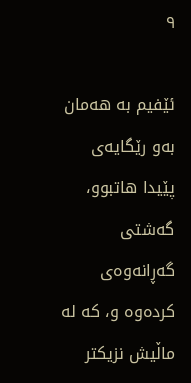٩

ئێفیم بە هەمان بەو رێگایەی پێیدا هاتبوو، گەشتی گەڕانەوەی کردەوە و، کە لە ماڵیش نزیكتر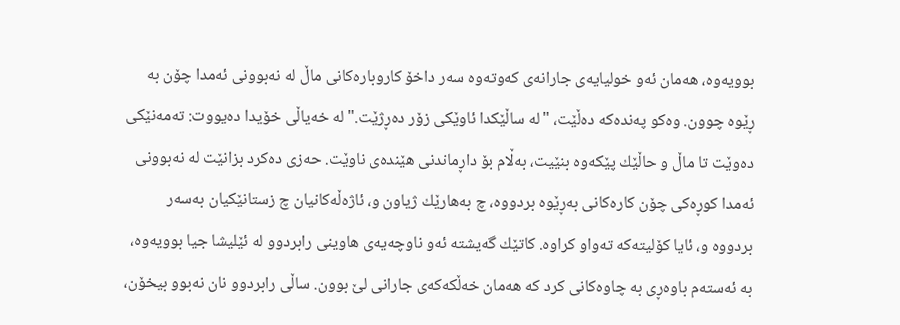بوویەوە، هەمان ئەو خولیایەی جارانەی کەوتەوە سەر داخۆ کاروبارەکانی ماڵ لە نەبوونی ئەمدا چۆن بە ڕێوە چوون. وەکو پەندەکە دەڵێت، "لە ساڵێکدا ئاوێکی زۆر دەڕژێت." لە خەیاڵی خۆیدا دەیووت: تەمەنێکی دەوێت تا ماڵ و حاڵێك پێکەوە بنێیت، بەڵام بۆ داڕماندنی هێندەی ناوێت. حەزی دەکرد بزانێت لە نەبوونی ئەمدا کوڕەکی چۆن کارەکانی بەڕێوە بردووە، چ بەهارێك ژیاون و، ئاژەڵەکانیان چ زستانێکیان بەسەر بردووە و، ئایا کۆلیتەکە تەواو کراوە. کاتێك گەیشتە ئەو ناوچەیەی هاوینی رابردوو لە ئێلیشا جیا بوویەوە، بە ئەستەم باوەڕی بە چاوەکانی کرد کە هەمان خەڵکەکەی جارانی لێ بوون. ساڵی رابردوو نان نەبوو بیخۆن،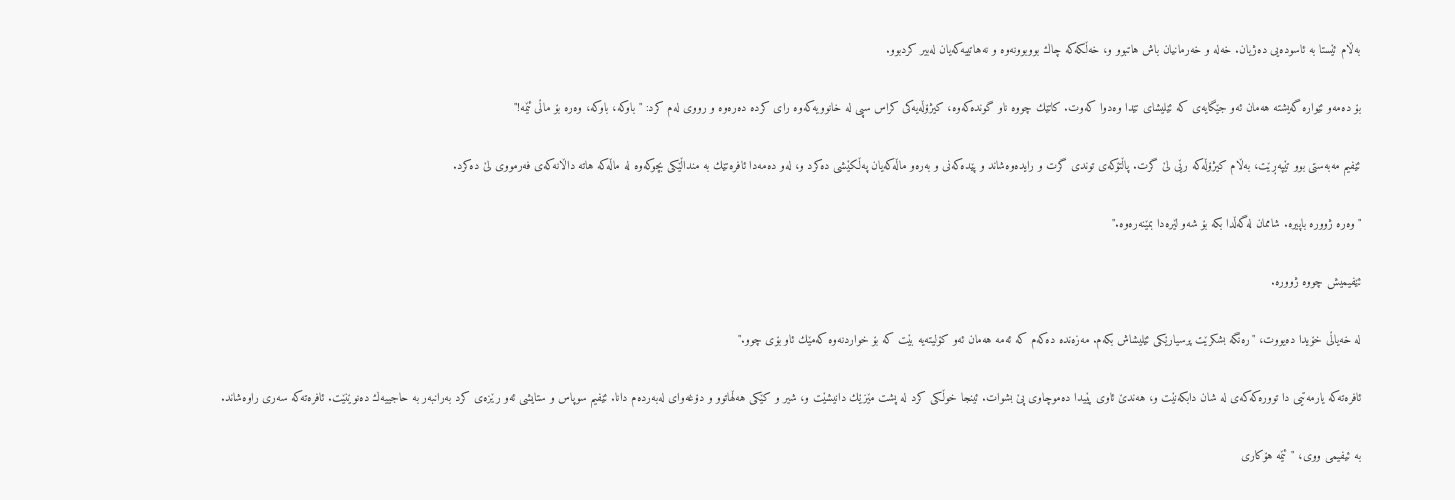بەڵام ئێستا بە ئاسودەیی دەژیان. خەلە و خەرمانیان باش هاتبوو و، خەڵکەکە چاك بووبوونەوە و نەهاتییەکەیان لەبیر کردبوو.

بۆ دەمەو ئێوارە گەیشتە هەمان ئەو جێگایەی کە ئێلیشای تێدا وەدوا کەوت. کاتێك چووە ناو گوندەکەوە، کیژۆڵەیەكی کراس سپی لە خانوویەکەوە رای کردە دەرەوە و رووی لەم کرد: "باوکە، باوکە، وەرە بۆ ماڵی ئێمە!"

ئێفیم مەبەستی بوو تێپەڕێت، بەڵام کیژۆڵەکە رێی لێ گرت. پاڵتۆکەی توندی گرت و رایدەوەشاند و پێدەکەنی و بەرەو ماڵەکەیان پەڵکێشی دەکرد و، لەو دەمەدا ئافرەتێك بە منداڵێکی بچوکەوە لە ماڵەکە هاتە داڵانەکەی فەرمووی لێ دەکرد.

"وەرە ژوورە باپیرە. شاممان لەگەڵدا بکە بۆ شەو لێرەدا بمێنەرەوە."

ئێفیمیش چووە ژوورە.

لە خەیاڵی خۆیدا دەیووت، "رەنگە بشکرێت پرسیارێکی ئێلیشاش بکەم. مەزەندە دەکەم کە ئەمە هەمان ئەو کۆلیتەیە بێت کە بۆ خواردنەوە کەمێك ئاو بۆی چوو."

ئافرەتەکە یارمەتیی دا توورەکەکەی لە شان دابکەنێت و، هەندێ ئاوی پێیدا دەموچاوی پێ بشوات. ئینجا خوڵکی کرد لە پشت مێزێك دانیشێت و، شیر و کێکی هەڵهاتوو و دۆغەوای لەبەردەم دانا. ئێفیم سوپاس و ستایشی ئەو رێزەی کرد بەرانبەر بە حاجییەك دەنوێنێت. ئافرەتەکە سەری راوەشاند.

بە ئیفیمی ووی، "ئێمە هۆکاری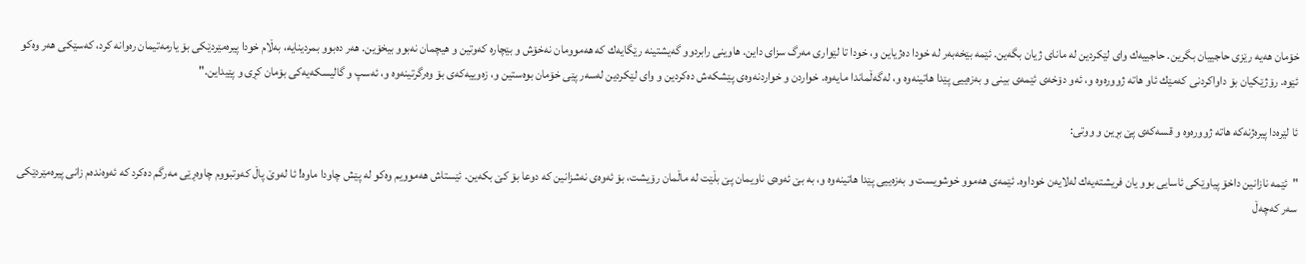خۆمان هەیە رێزی حاجییان بگرین. حاجییەك وای لێکردین لە مانای ژیان بگەین. ئێمە بێخەبەر لە خودا دەژیاین و، خودا تا لێواری مەرگ سزای داین. هاوینی رابردوو گەیشتینە رێگایەك کە هەموومان نەخۆش و بێچارە کەوتین و هیچمان نەبوو بیخۆین. هەر دەبوو بمردینایە، بەڵام خودا پیرەمێردێکی بۆ یارمەتیمان رەوانە کرد، کەسێکی هەر وەکو ئێوە. رۆژێکیان بۆ داواکردنی کەمێك ئاو هاتە ژوورەوە و، ئەو دۆخەی ئێمەی بینی و بەزەییی پێدا هاتینەوە و، لەگەڵماندا مایەوە. خواردن و خواردنەوەی پێشکەش دەکردین و وای لێکردین لەسەر پێی خۆمان بوەستین و، زەوییەکەی بۆ وەرگرتینەوە و، ئەسپ و گالیسکەیەکی بۆمان کڕی و پێیداین."

ئا لێرەدا پیرەژنەکە هاتە ژوورەوە و قسەکەی پێ بڕین و ووتی:

"ئێمە نازانین داخۆ پیاوێکی ئاسایی بوو یان فریشتەیەك لەلایەن خوداوە. ئێمەی هەموو خوشویست و بەزەییی پێدا هاتینەوە و، بە بێ ئەوەی ناویمان پێ بڵێت لە ماڵمان رۆیشت، بۆ ئەوەی نەشزانین کە دوعا بۆ کێ بکەین. ئێستاش هەموویم وەکو لە پێش چاودا ماوە! ئا لەوێ پاڵ کەوتبووم چاوەڕێی مەرگم دەکرد کە ئەوەندەم زانی پیرەمێردێکی سەر کەچەڵ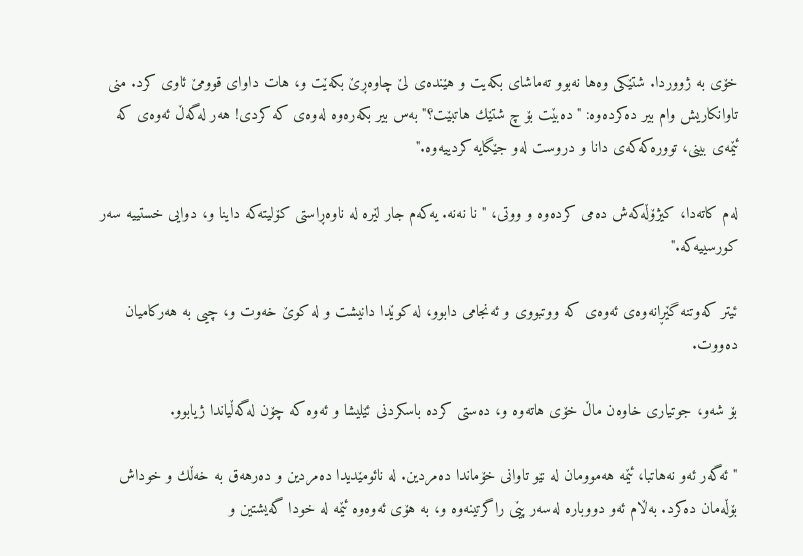خۆی بە ژووردا. شتێکی وەها نەبوو تەماشای بکەیت و هێندەی لێ چاوەڕێ بکەێت و، هات داوای قوومێ ئاوی کرد. منی تاوانکاریش وام بیر دەکردەوە: "دەبێت بۆ چ شتێك هاتبێت؟" بەس بیر بکەرەوە لەوەی کە کردی! هەر لەگەڵ ئەوەی کە ئێمەی بینی، توورەکەکەی دانا و دروست لەو جێگایە کردییەوە."

لەم کاتەدا، کیژۆڵەکەش دەمی کردەوە و ووتی، "نا نەنە. یەکەم جار لێرە لە ناوەڕاستی کۆلیتەکە داینا و، دوایی خستییە سەر کورسییەکە."

ئیتر کەوتنە گێڕانەوەی ئەوەی کە ووتبووی و ئەنجامی دابوو، لە کوێدا دانیشت و لە کوێ خەوت و، چیی بە هەرکامیان دەووت.

بۆ شەو، جوتیاری خاوەن ماڵ خۆی هاتەوە و، دەستی کردە باسکردنی ئێلیشا و ئەوە کە چۆن لەگەڵیاندا ژیابوو.

"ئەگەر ئەو نەهاتبا، ئێمە هەموومان لە نێو تاوانی خۆماندا دەمردین. لە نائومێدیدا دەمردین و دەرهەق بە خەڵك و خوداش بۆڵەمان دەکرد. بەڵام ئەو دووبارە لەسەر پێی راگرتینەوە و، بە هۆی ئەوەوە ئێمە لە خودا گەیشتین و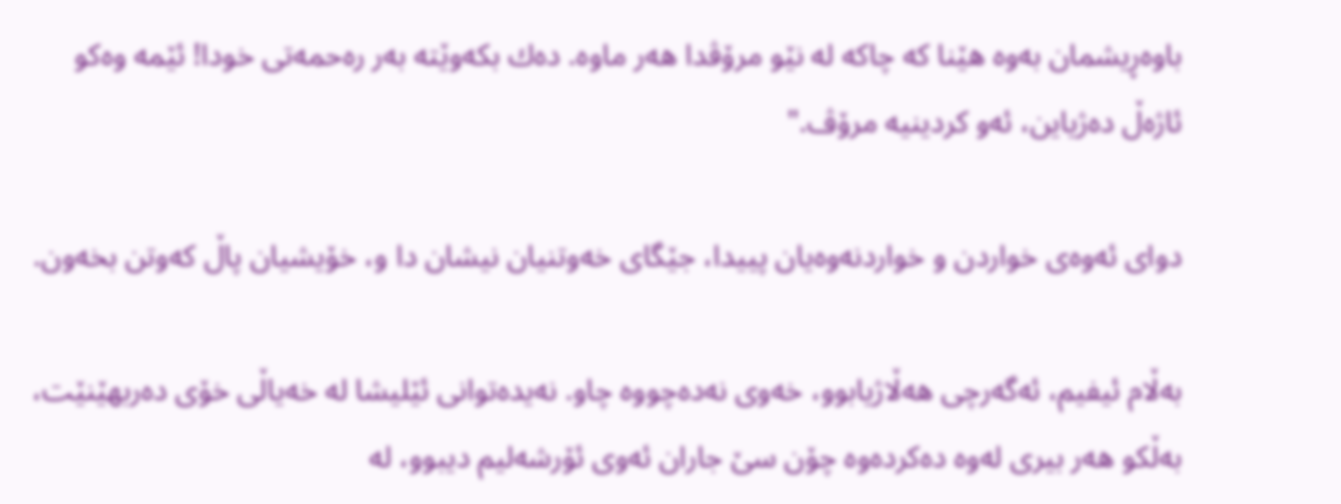باوەڕیشمان بەوە هێنا کە چاکە لە نێو مرۆڤدا هەر ماوە. دەك بکەوێتە بەر رەحمەتی خودا! ئێمە وەکو ئاژەڵ دەژیاین، ئەو کردینیە مرۆڤ."

دوای ئەوەی خواردن و خواردنەوەیان پییدا، جێگای خەوتنیان نیشان دا و، خۆیشیان پاڵ کەوتن بخەون.

بەڵام ئیفیم، ئەگەرچی هەڵاژیابوو، خەوی نەدەچووە چاو. نەیدەتوانی ئێلیشا لە خەیاڵی خۆی دەربهێنێت، بەڵکو هەر بیری لەوە دەکردەوە چۆن سێ جاران ئەوی ئۆرشەلیم دیبوو، لە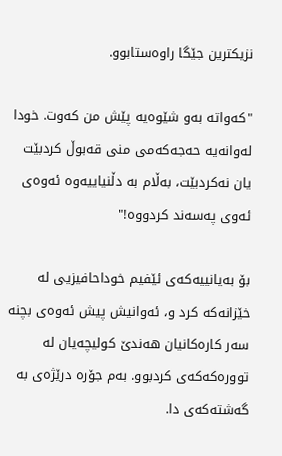نزیكترین جێگا راوەستابوو.

"کەواتە بەو شێوەیە پێش من کەوت. خودا لەوانەیە حەجەکەمی منی قەبوڵ کردبێت یان نەکردبێت، بەڵام بە دڵنیاییەوە ئەوەی ئەوی پەسەند کردووە!"

بۆ بەیانییەکەی ئێفیم خوداحافیزیی لە خێزانەکە کرد و، ئەوانیش پیش ئەوەی بچنە سەر کارەکانیان هەندێ کولیچەیان لە توورەکەکەی کردبوو. بەم جۆرە درێژەی بە گەشتەکەی دا.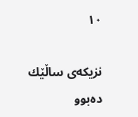١٠

نزیکەی ساڵێك دەبوو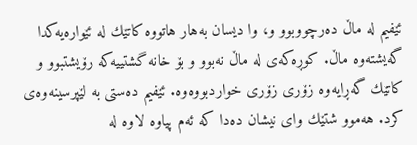ئێفیم لە ماڵ دەرچووبوو و، وا دیسان بەهار هاتووە کاتێك لە ئێوارەیەكدا گەیشتەوە ماڵ. کوڕەکەی لە ماڵ نەبوو و بۆ خانە گشتییەکە رۆیشتبوو و کاتێك گەڕایەوە زۆری زۆری خواردبووەوە. ئێفیم دەستی بە لێپرسینەوەی کرد. هەموو شتێك وای نیشان دەدا کە ئەم پیاوە لاوە لە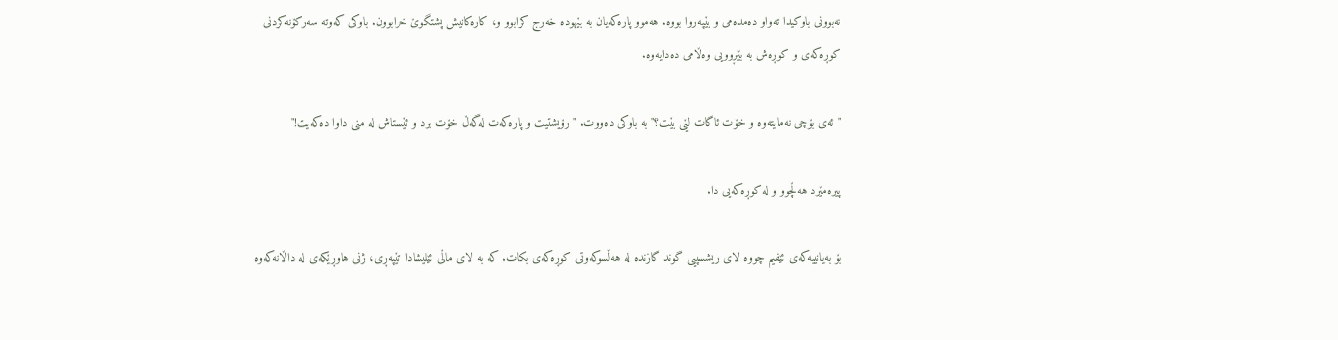نەبوونی باوکیدا تەواو دەمدەمی و بێپەروا بووە. هەموو پارەکەیان بە بێهودە خەرج کرابوو و، کارەکانیش پشتگوێ خرابوون. باوکی کەوتە سەرکۆنەکردنی کوڕەکەی و کوڕەش بە بێڕوویی وەڵامی دەدایەوە.

"ئەی بۆچی نەمایتەوە و خۆت ئاگات لێی بێت؟" بە باوکی دەووت. "رۆیشتیت و پارەکەت لەگەڵ خۆت برد و ئێستاش لە منی داوا دەکەیت!"

پیرەمێرد هەڵچوو و لە کوڕەکەیی دا.

بۆ بەیانییەکەی ئێفیم چووە لای ریشسپیی گوند گازندە لە هەڵسوکەوتی کوڕەکەی بکات. کە بە لای ماڵی ئێلیشادا تێپەڕی، ژنی هاوڕێکەی لە داڵانەکەوە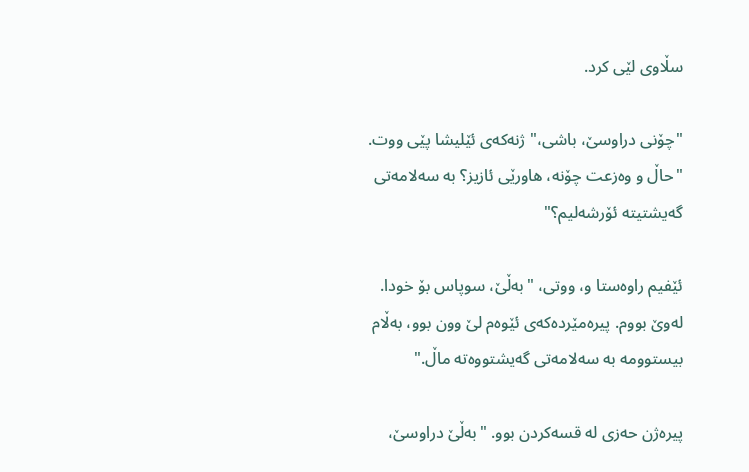سڵاوی لێی کرد.

"چۆنی دراوسێ، باشی،" ژنەکەی ئێلیشا پێی ووت. "حاڵ و وەزعت چۆنە، هاورێی ئازیز؟ بە سەلامەتی گەیشتیتە ئۆرشەلیم؟"

ئێفیم راوەستا و، ووتی، "بەڵێ، سوپاس بۆ خودا. لەوێ بووم. پیرەمێردەکەی ئێوەم لێ وون بوو، بەڵام بیستوومە بە سەلامەتی گەیشتووەتە ماڵ."

پیرەژن حەزی لە قسەکردن بوو. "بەڵێ دراوسێ،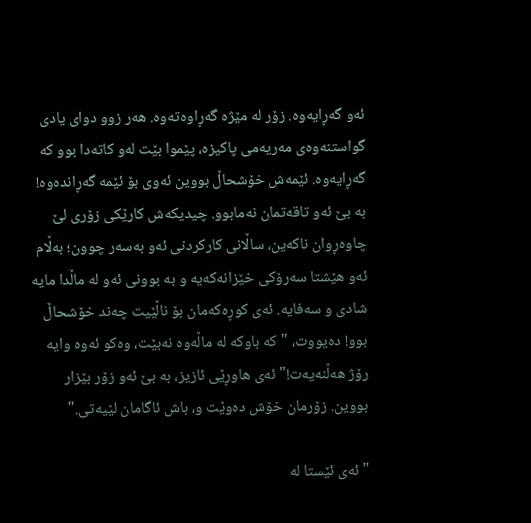ئەو گەڕایەوە. زۆر لە مێژە گەڕاوەتەوە. هەر زوو دوای یادی گواستنەوەی مەریەمی پاکیزە، پێموا بێت لەو کاتەدا بوو کە گەڕایەوە. ئێمەش خۆشحاڵ بووین ئەوی بۆ ئێمە گەڕاندەوە! بە بێ ئەو تاقەتمان نەمابوو. چیدیکەش کارێکی زۆری لێ چاوەڕوان ناکەین، ساڵانی کارکردنی ئەو بەسەر چوون؛ بەڵام ئەو هێشتا سەرۆکی خێزانەکەیە و بە بوونی ئەو لە ماڵدا مایە شادی و سەفایە. ئەی کوڕەکەمان بۆ ناڵێیت چەند خۆشحاڵ بوو! دەیووت، "کە باوکە لە ماڵەوە نەبێت، وەکو ئەوە وایە رۆژ هەڵنەیەت!" ئەی هاوڕێی ئازیز، بە بێ ئەو زۆر بێزار بووین. زۆرمان خۆش دەوێت و، باش ئاگامان لێیەتی."

"ئەی ئێستا لە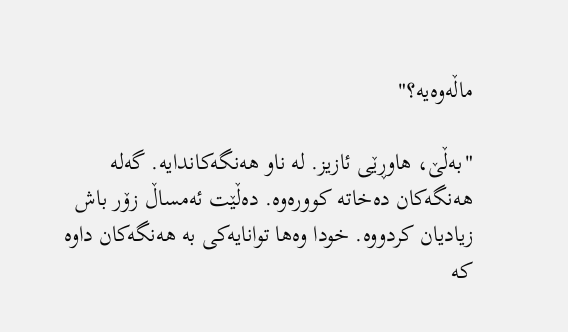ماڵەوەیە؟"

"بەڵێ، هاوڕێی ئازیز. لە ناو هەنگەکاندایە. گەلە هەنگەکان دەخاتە کوورەوە. دەڵێت ئەمساڵ زۆر باش زیادیان کردووە. خودا وەها توانایەکی بە هەنگەکان داوە کە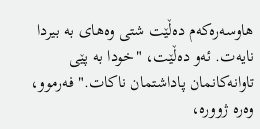هاوسەرەکەم دەڵێت شتی وەهای بە بیردا نایەت. ئەو دەڵێت، "خودا بە پێی تاوانەکانمان پاداشتمان ناکات." فەرموو، وەرە ژوورە،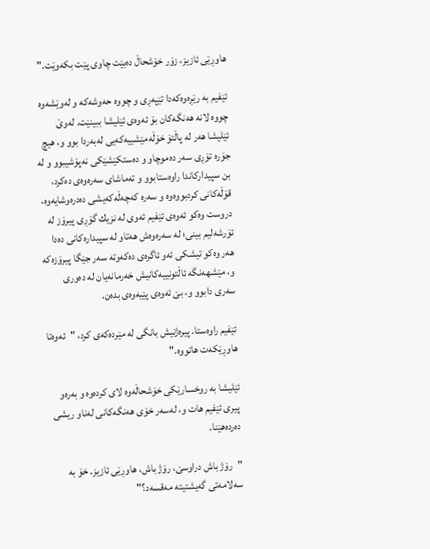هاوڕێی ئازیز، زۆر خۆشحاڵ دەبێت چاوی پێت بکەوێت."

ئێفیم بە رێڕەوەکەدا تێپەڕی و چووە حەوشەکە و لەوێشەوە چووە لانە هەنگەکان بۆ ئەوەی ئێلیشا ببینێت. لەوێ ئێلیشا هەر لە پاڵتۆ خۆڵەمێشییەکەیی لەبەردا بوو و، هیچ جۆرە تۆڕی سەر دەموچاو و دەستکێشێکی نەپۆشیبوو و لە بن سپیدارکاندا راوەستابوو و تەماشای سەرەوەی دەکرد، قۆڵەکانی کردبووەوە و سەرە کەچەڵەکەیشی دەدرەوشایەوە، دروست وەکو ئەوەی ئێفیم ئەوی لە نزیك گۆڕی پیرۆز لە ئۆرشەلیم بینی؛ لە سەرەوەش هەتاو لە سپیدارەکانی دەدا هەر وەکو تیشکی ئەو ئاگرەی دەکەوتە سەر جێگا پیرۆزەکە و، مێشهەنگە ئاڵتونییەکانیش خەرمانەیان لە دەوری سەری دابوو و، بێ ئەوەی پێیەوەی بدەن.

ئێفیم راوەستا. پیرەژنیش بانگی لە مێردەکەی کرد، "ئەوەتا هاوڕێکەت هاتووە."

ئێلیشا بە روخسارێکی خۆشحاڵەوە لای کردەوە و بەرەو پیری ئێفیم هات و، لەسەر خۆی هەنگەکانی لەناو ریشی دەردەهێنا.

"رۆژ باش دراوسێ، رۆژ باش، هاوڕێی ئازیز. خۆ بە سەلامەتی گەیشتیتە مەقسەد؟"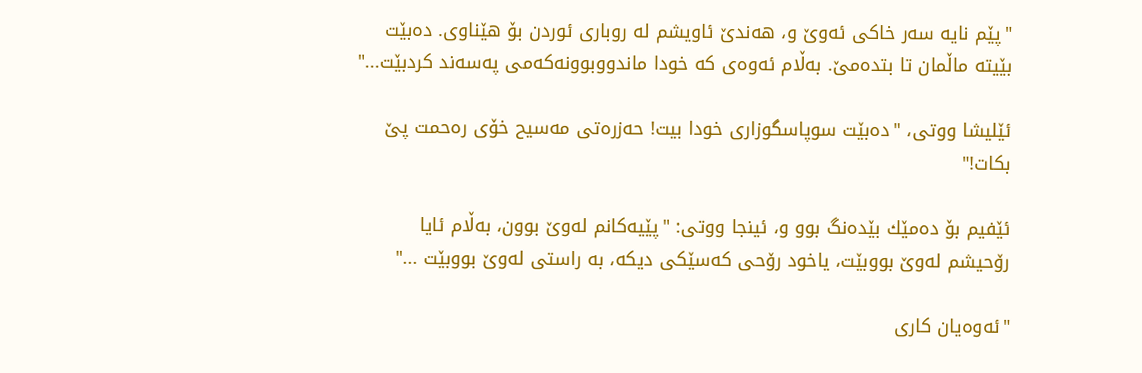"پێم نایە سەر خاکی ئەوێ و، هەندێ ئاویشم لە روباری ئوردن بۆ هێناوی. دەبێت بێیتە ماڵمان تا بتدەمێ. بەڵام ئەوەی کە خودا ماندووبوونەکەمی پەسەند کردبێت..."

ئێلیشا ووتی، "دەبێت سوپاسگوزاری خودا بیت! حەزرەتی مەسیح خۆی رەحمت پێ بکات!"

ئێفیم بۆ دەمێك بێدەنگ بوو و، ئینجا ووتی: "پێیەکانم لەوێ بوون، بەڵام ئایا رۆحیشم لەوێ بووبێت، یاخود رۆحی کەسێکی دیکە، بە راستی لەوێ بووبێت ..."

"ئەوەیان کاری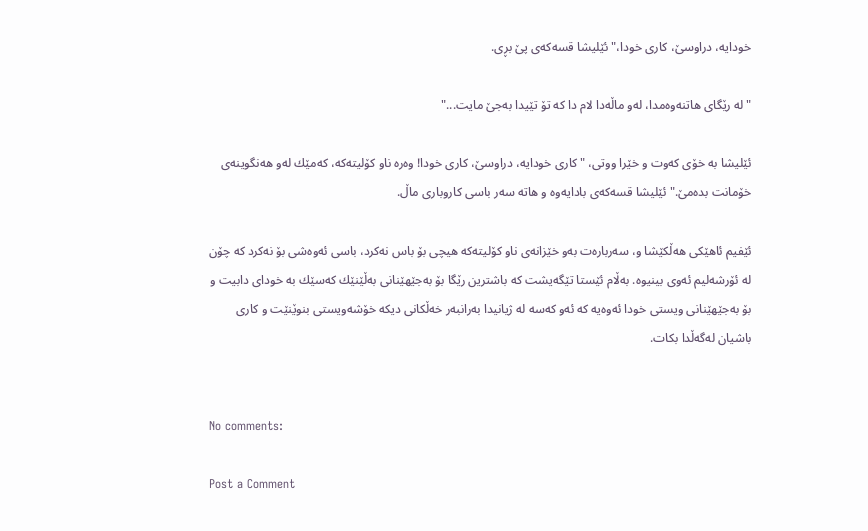خودایە، دراوسێ، کاری خودا،" ئێلیشا قسەکەی پێ بڕی.

"لە رێگای هاتنەوەمدا، لەو ماڵەدا لام دا کە تۆ تێیدا بەجێ مایت..."

ئێلیشا بە خۆی کەوت و خێرا ووتی، "کاری خودایە، دراوسێ، کاری خودا! وەرە ناو کۆلیتەکە، کەمێك لەو هەنگوینەی خۆمانت بدەمێ." ئێلیشا قسەکەی بادایەوە و هاتە سەر باسی کاروباری ماڵ.

ئێفیم ئاهێکی هەڵکێشا و، سەربارەت بەو خێزانەی ناو کۆلیتەکە هیچی بۆ باس نەکرد، باسی ئەوەشی بۆ نەکرد کە چۆن لە ئۆرشەلیم ئەوی بینیوە. بەڵام ئێستا تێگەیشت کە باشترین رێگا بۆ بەجێهێنانی بەڵێنێك کەسێك بە خودای دابیت و بۆ بەجێهێنانی ویستی خودا ئەوەیە کە ئەو کەسە لە ژیانیدا بەرانبەر خەڵکانی دیکە خۆشەویستی بنوێنێت و کاری باشیان لەگەڵدا بکات.


No comments:

Post a Comment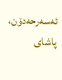ئەسەرحەدۆن، پاشای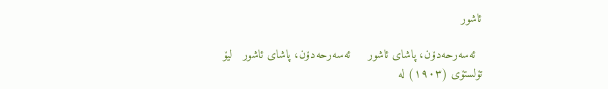ئاشور

  ئەسەرحەدۆن، پاشای ئاشور     ئەسەرحەدۆن، پاشای ئاشور   لیۆ تۆلستۆی (١٩٠٣) لە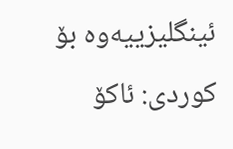ئینگلیزییەوە بۆ کوردی: ئاکۆ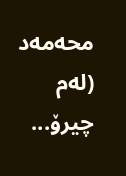محەمەد   (لەم چیرۆ...